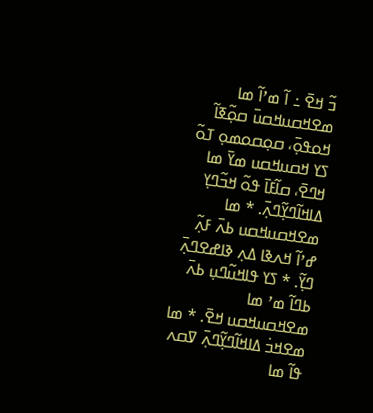ߏ߬ ߞߐ߫ ߸ ߊ߬ ߘߴߊ߬ ߘߊ ߘߐߞߛߎߞߛߎ߫ ߛߋ߲߬ߧߊ߬ ߞߋߟߋ߲߫، ߛߋ߲ߛߋߘߋ߲ ߠߋ߬ ߖߌ ߞߛߎߞߛߎ ߘߌ߫ ߘߊ ߞߣߐ߫، ߛߊ߬ߓߊ߫ ߟߋ߬ ߞߏ߬ߣߌ߲ ߡߊߞߊ߬ߣߌ߲߬ߣߍ߲߫. * ߘߊ ߘߐߞߛߎߞߛߎ ߕߍ߫ ߓߍ߲߬ ߝߴߊ߬ ߞߍߢߊ ߡߍ߲ ߢߊߝߐߣߍ߲߫ ߣߌ߲߬. * ߖߌ ߟߊߞߎ߬ߣߎ߲ ߕߍ߫ ߕߣߊ߬ ߘߴ ߘߊ ߘߐߞߛߎߞߛߎ ߞߐ߫. * ߘߊ ߘߐߞߏ߭ ߡߊߞߊ߬ߣߌ߲߬ߣߍ߲߫ ߜߛߍ ߟߊ߬ ߘߊ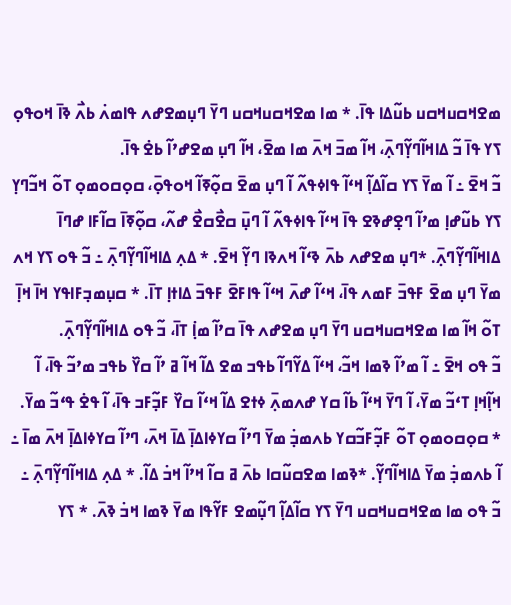ߘߐߞߛߎߞߛߎ ߕߎ߬ߡߊ ߟߊ߫. * ߘߊ ߘߐߞߛߎߞߛߎ ߣߌ߫ ߣߎ߲ߘߐߝߍ ߟߊߘߍ߭ ߕߍ߯ ߢߊ߫ ߞߋߟߋ߲ ߖߌ ߟߊ߫ ߏ߬ ߡߊߞߊ߬ߣߌ߲߬ߣߍ߲߫، ߞߊ߬ ߘߏ߫ ߞߍ߫ ߘߊ ߘߐ߫، ߞߊ߬ ߣߎ߲ ߘߐߝߴߊ߬ ߕߐ߭ ߟߊ߫.
ߏ߬ ߞߐ߫ ߸ ߊ߬ ߘߌ߫ ߖߌ ߛߊ߬ߡߊ߲߬ ߞߵߊ߬ ߟߊߦߟߍ߬ ߊ߬ ߣߎ߲ ߘߐ߫ ߛߋ߲߬ߧߊ߬ ߞߋߟߋ߲߫، ߛߋ߲ߛߋߘߋ߲ ߠߋ߬ ߞߏ߬ߣߌ߲ ߖߌ ߕߎ߬ߝߊ߲ ߘߴߊ߬ ߣߐ߲ߝߢߐ ߟߊ߫ ߞߵߊ߬ ߟߊߦߟߍ߬ ߊ߬ ߣߎ߲߫ ߛߐ߯ߛߐ߯ ߝߍ߬، ߛߋ߲߬ߧߊ߫ ߛߊ߬ߓߊ ߝߣߊ߫ ߡߊߞߊ߬ߣߌ߲߬ߣߍ߲߫. *ߣߎ߲ ߘߐߝߍ ߕߍ߫ ߢߵߊ߬ ߞߍߢߊ ߣߌ߲߬ ߞߐ߫. * ߡߍ߲ ߡߊߞߊ߬ߣߌ߲߬ߣߍ߲߫ ߸ ߏ߬ ߟߋ ߖߌ ߞߍ ߘߌ߫ ߣߎ߲ ߘߐ߫ ߓߟߏ߫ ߓߘߍ ߟߊ߫، ߞߵߊ߬ ߝߍ߫ ߞߵߊ߬ ߟߊߓߐ߫ ߓߟߏ߫ ߡߊߙߊ߲ ߠߊ߫. * ߛߎ߲ߘߏ߲ߓߊߟߌ ߞߊ߫ ߞߊ߲߫ ߠߋ߬ ߞߊ߬ ߘߊ ߘߐߞߛߎߞߛߎ ߣߌ߫ ߣߎ߲ ߘߐߝߍ ߟߊ߫ ߛߴߊ߬ ߘߊ߲߭ ߠߊ߫، ߏ߬ ߟߋ ߡߊߞߊ߬ߣߌ߲߬ߣߍ߲߫.
ߏ߬ ߟߋ ߞߐ߫ ߸ ߊ߬ ߘߴߊ߬ ߢߘߊ ߞߏ߬، ߞߵߊ߬ ߡߌ߬ߣߊ߬ ߕߟߏ ߘߐ ߡߊ߬ ߞߊ߬ ߥ ߴߊ߬ ߛߌ߰ ߕߟߏ ߘߴߏ߬ ߟߊ߫، ߊ߬ ߞߊ߲߬ߞߊ߲ ߠߵߏ߬ ߘߌ߫، ߊ߬ ߣߌ߫ ߞߵߊ߬ ߕߊ߬ ߛߌ ߝߍߘߍ߲߫ ߦߙߐ ߡߊ߬ ߞߵߊ߬ ߛߌ߰ ߓߏ߲߬ߓߏ ߟߊ߫، ߊ߬ ߟߐ߭ ߟߵߏ߬ ߘߌ߫. * ߛߋ߲ߛߋߘߋ߲ ߠߋ߬ ߓߏ߲߬ߓߏ߬ߛߌ ߕߍߘߏ߲߭ ߘߌ߫ ߣߴߊ߬ ߛߌߦߊߡߊ߲߫ ߡߊ߫ ߞߍ߫، ߣߴߊ߬ ߛߌߦߊߡߊ߲߫ ߞߍ߫ ߘߊ߫ ߸ ߊ߬ ߕߍߘߏ߲߭ ߘߌ߫ ߡߊߞߊ߬ߣߌ߲߬. *ߢߘߊ ߘߐߛߎ߬ߛߊ ߕߍ߫ ߥ ߛߊ߬ ߞߴߊ߬ ߞߏ߭ ߡߊ߬. * ߡߍ߲ ߡߊߞߊ߬ߣߌ߲߬ߣߍ߲߫ ߸ ߏ߬ ߟߋ ߘߊ ߘߐߞߛߎߞߛߎ ߣߌ߫ ߖߌ ߛߊ߬ߡߊ߲߬ ߣߎ߲߬ߘߐ ߓߌ߬ߟߊ ߘߌ߫ ߢߘߊ ߞߏ߭ ߢߍ߫. * ߖߌ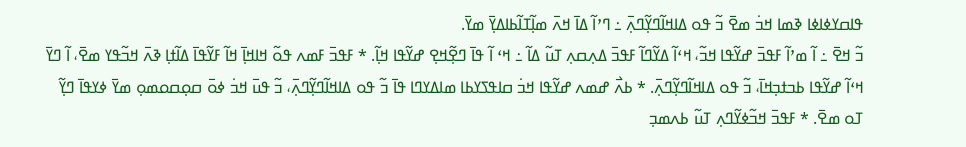ߟߊߛߌߦߊߦߊ ߢߘߊ ߞߏ߭ ߘߐ߫ ߏ߬ ߟߋ ߡߊߞߊ߬ߣߌ߲߬ߣߍ߲߫ ߸ ߣߴߊ߬ ߡߊ߫ ߞߍ߫ ߘߊ߲߬ߠߊ߬ߕߊߡߌ߲߫ ߘߌ߫.
ߏ߬ ߞߐ߫ ߸ ߊ߬ ߘߴߊ߬ ߓߟߏ߫ ߝߌ߬ߟߊ ߞߏ߬، ߞߵߊ߬ ߡߌ߬ߣߊ߬ ߓߟߏ߫ ߡߍ߲ߛߍ߲ ߠߎ߬ ߡߊ߬ ߸ ߞߵ ߊ߬ ߟߊ߫ ߣߐ߲߬ߞߐ߲ ߝߌ߬ߟߊ ߞߊ߲߬. * ߓߟߏ߫ ߓߘߍ ߟߋ߬ ߞߊߞߊ߲߫ ߞߊ߬ ߓߌ߬ߟߊ߫ ߡߊ߬ߙߊ߲ ߢߍ߫ ߞߏ߬ߟߌ ߘߐ߫، ߊ߬ ߣߌ߫ ߞߵߊ߬ ߝߌ߬ߟߊ ߕߏߙߏ߲ߞߊ߫، ߏ߬ ߟߋ ߡߊߞߊ߬ߣߌ߲߬ߣߍ߲߫. * ߕߍ߯ ߝߘߍ ߝߌ߬ߟߊ ߞߏ߭ ߛߊߟߖߌߕߊ ߘߊߡߌߣߊ ߟߊ߫ ߏ߬ ߟߋ ߡߊߞߊ߬ߣߌ߲߬ߣߍ߲߫، ߏ߬ ߟߎ߫ ߞߏ߭ ߦߋ߫ ߛߋ߲ߛߋߘߋ߲ ߘߌ߫ ߦߌߟߊ߫ ߣߌ߲߬ ߠߋ ߘߐ߫. * ߓߟߏ߫ ߞߏ߬ߦߌ߬ߣߍ߲ ߠߎ߬ ߕߍߘߏ߲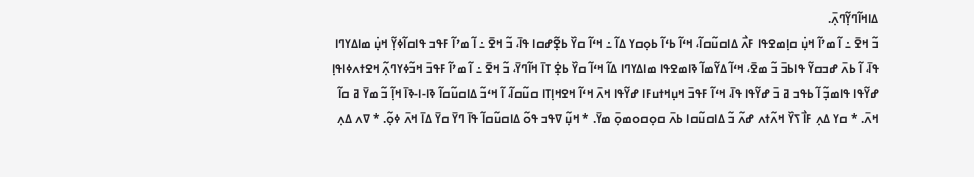ߡߊߞߊ߬ߣߌ߲߬ߣߍ߲߫.
ߏ߬ ߞߐ߫ ߸ ߊ߬ ߘߴߊ߬ ߞߎ߲߭ ߛߊ߲ߘߐߟߊ ߓߍ߯ ߡߊߛߎ߬ߛߊ߬، ߞߵߊ߬ ߕߵߊ߬ ߕߋ߲ߛߌ ߡߊ߬ ߸ ߞߵߊ߬ ߛߌ߰ ߕߐ߲߬ߝߛߊ ߟߊ߫، ߏ߬ ߞߐ߫ ߸ ߊ߬ ߘߴߊ߬ ߓߟߏ ߟߊߛߊ߬ߦߌ߲߬ ߞߎ߲߭ ߘߊߡߌߣߊ ߟߊ߫، ߊ߬ ߕߍ߫ ߝߏߛߌ߬ ߟߊߕߏ߫ ߏ߬ ߘߐ߫، ߞߵߊ߬ ߡߌ߬ߘߊ߬ ߢߊߘߐߟߊ ߘߊߡߌߣߊ ߡߊ߬ ߞߵߊ߬ ߛߌ߰ ߕߐ߲߭ ߠߊ߫ ߞߊ߬ߣߌ߫، ߏ߬ ߞߐ߫ ߸ ߊ߬ ߘߴߊ߬ ߓߟߏ߫ ߞߏ߬ߦߌߣߍ߲߬ ߞߐߙߍߦߊߟߊ߲ ߝߌ߬ߟߊ ߟߊߘߏ߲߬ ߊ߬ ߕߟߏ ߥ ߏ߫ ߝߌ߬ߟߊ ߟߊ߫، ߞߵߊ߬ ߓߟߏ߫ ߞߎ߲ߞߙߎߓߊ ߝߌ߬ߟߊ ߞߍ߫ ߞߵߊ߬ ߞߐߞߊ߲ߠߊ ߛߎ߬ߛߊ߬، ߊ߬ ߞߵߏ߬ ߡߊߛߎ߬ߛߊ߬ ߢߊ-ߊ-ߢߊ߫ ߞߊ߲߬ ߏ߬ ߘߌ߫ ߥ ߛߊ߬ ߞߍ߫. * ߛߌ ߡߍ߲ ߓߊ߯ ߖߌ߰ ߞߍ߬ߙߍ ߝߍ߬ ߏ߬ ߡߊߛߎ߬ߛߊ ߕߍ߫ ߛߋ߲ߛߋߘߋ߲߫ ߘߌ߫. * ߞߎ߲߬ ߜߟߏ ߟߋ߬ ߡߊߛߎ߬ߛߊ߬ ߟߊ߫ ߣߌ߫ ߛߌ߫ ߡߊ߫ ߞߍ߫ ߦߋ߲߬. * ߜߍ ߡߍ߲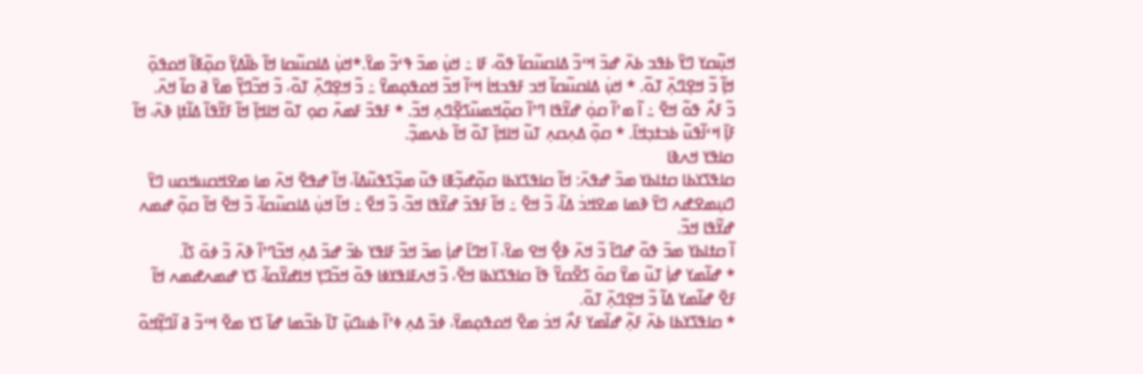ߞߎ߲߬ߛߌ ߣߌ߫ ߕߟߏ ߕߍ߫ ߝߏ߫ ߞߵߏ߬ ߡߊߛߎ߬ߛߊ߫ ߟߋ߬، ߓߊ ߸ ߞߎ߲߭ ߘߏ߫ ߟߵߏ߬ ߘߌ߫.*ߞߎ߲߭ ߡߊߛߎ߬ߛߊ ߞߊ߬ ߕߊ߬ߡߌ߲߫ ߛߋ߲߬ߧߊ߬ ߞߋߟߋ߲߫ ߞߊ߲߬ ߏ߬ ߞߐ߲ߣߍ߲߫ ߠߋ߬. * ߞߎ߲߭ ߡߊߛߎ߬ߛߊ߬ ߞߏ ߓߟߏߞߊ߭ ߞߵߊ߬ ߞߏ߬ ߞߋߟߋ߲ߘߌ߫ ߸ ߏ߬ ߞߐ߲ߣߍ߲߫ ߠߋ߬، ߏ߬ ߞߏ߬ߣߌ߲߬ ߘߌ߫ ߥ ߛߊ߬ ߞߍ߫.
ߏ߬ ߓߍ߯ ߟߋ߬ ߞߐ߫ ߸ ߊ߬ ߘߴߊ߬ ߛߋ߲߭ ߝߌ߬ߟߊ ߣߴߊ߬ ߛߋ߲߬ߞߘߎ߬ߖߐ߲߬ߣߍ߲ ߞߏ߬. * ߓߟߏ߫ ߓߘߍ߫ ߛߋ߲ ߠߋ߬ ߞߊߞߊ߲߫ ߞߊ߬ ߓߌ߬ߟߊ߬ ߡߊ߬ߙߊ߲ ߢߍ߫، ߞߊ߬ ߓߊ߲߫ ߞߵߊ߬ߟߎ߬ ߕߏߙߏ߲ߞߊ߫. * ߛߋ߲߬ ߡߍ߲ߛߍ߲ ߠߎ߬ ߞߊߞߊ߲߫ ߠߋ߬ ߞߊ߬ ߕߍߘߏ߲߬.
ߛߊߟߌ ߞߍߢߊ
ߛߊߟߖߌߕߊ ߛߙߊߕߌ ߘߏ߫ ߝߟߍ߫: ߞߊ߬ ߛߊߟߖߌߕߊ ߛߋ߲߬ߝߏ߲߬ߧߊ ߟߎ߬ ߘߏ߲߬ߖߟߎ߬ߡߊ߫، ߞߊ߬ ߝߟߐ߫ ߞߍ߫ ߘߊ ߘߐߞߛߎߞߛߎ ߣߌ߫ ߣߎ߲ߘߐߝߍ ߣߌ߫ ߢߘߊ ߘߐߞߏ߭ ߡߊ߬، ߏ߬ ߞߐ߫ ߸ ߞߊ߬ ߓߟߏ߫ ߝߌ߬ߟߊ ߞߏ߬، ߏ߬ ߞߐ߫ ߸ ߞߊ߬ ߞߎ߲߭ ߡߊߛߎ߬ߛߊ߬، ߏ߬ ߞߐ߫ ߞߊ߬ ߛߋ߲߬ ߝߘߍ ߝߌ߬ߟߊ ߞߏ߬.
ߊ߬ ߛߙߊߕߌ ߘߏ߫ ߟߋ߬ ߝߣߊ߫ ߏ߬ ߞߍ߫ ߢߐ߲߯ ߞߐ ߘߌ߫، ߊ߬ ߞߣߊ߫ ߝߊ߲߭ ߘߏ߫ ߞߏ߬ ߓߊߟߌ ߕߏ߫ ߝߏ߫ ߡߍ߲ ߞߏ߬ߣߴߊ߬ ߢߍ߫ ߏ߬ ߦߋ߫ ߖߊ߬.
* ߝߊ߬ߘߌ ߝߊ߲߭ ߠߎ߬ ߘߌ߫ ߛߋ߫ ߖߐ߬ߛߌ߬ ߟߊ߫ ߛߊߟߖߌߕߊ ߞߐ߫، ߏ߬ ߞߍߓߊߟߌߦߊ ߟߋ߬ ߞߏ߬ߣߌ߲ ߞߊߝߌ߬ߛߊ߬، ߖߌ ߝߘߍߝߘߍ ߞߊ߬ ߓߐ߫ ߝߊ߬ߘߌ ߡߊ߬ ߏ߬ ߞߐ߲ߣߍ߲߫ ߠߋ߬.
* ߛߊߟߖߌߕߊ ߕߍ߫ ߓߍ߲߬ ߝߊ߬ߘߌ ߓߍ߯ ߞߏ߭ ߘߐ߫ ߞߋߟߋ߲ߘߌ߫، ߦߏ߫ ߡߍ߲ ߦߴߊ߬ ߕߎߣߎ߲߫ ߠߊ߫ ߕߏ߬ߘߊ ߝߊ߫ ߖߌ ߘߐ߫ ߞߵߏ߬ ߥ ߊ߬ߣߌ߲߬ߞߋ߬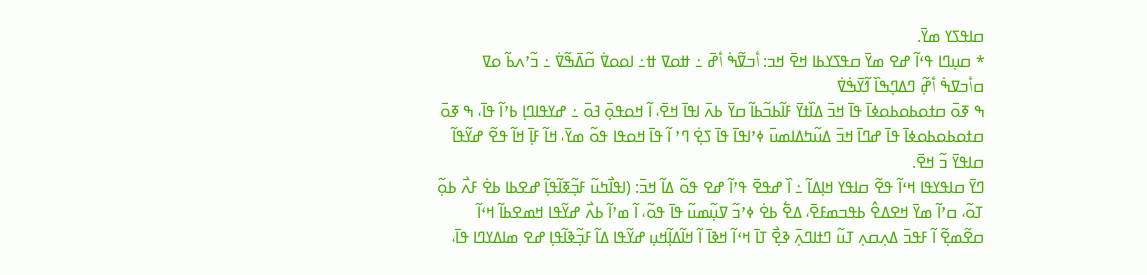ߛߊߟߖߌ ߘߌ߫.
* ߛߎ߲ߣߊ ߟߵߊ߬ ߝߐ ߘߌ߫ ߛߟߖߌߕߊ ߞߐ߫ ߞߏ: أߏߜ߬ߒ߭ أߝ߫ ߸ ߚߋߜ ߚ߸ ߊߋߋߜ߭ ߛ߬ߡ߫ߒ߬ߜ߭ ߸ ߏ߬ߴߍߕ߬ ߋߜ ߛأߏߜߒ߭ أߝ߲߬ ߣߡߣ߲ߒߊ߰ ߗ߬ߌ߫ߒ߭ߜ߭
ߒ ߧߋ߫ ߛߙߋߕߋߕߋߦߊ߫ ߟߊ߫ ߞߏ߫ ߡߊ߰ߙߌ߫ ߓߊ߬ߕߏ߬ߕߊ߬ ߛߌ߫ ߕߍ߫ ߊߟߊ߫ ߞߐ߫، ߊ߬ ߞߋߟߋ߲߫ ߔߋ߫ ߸ ߝߌߟߊߣߊ߲ ߕߴߊ߬ ߟߊ߫، ߒ ߧߋ߫ ߛߙߋߕߋߕߋߦߊ߫ ߟߊ߫ ߝߣߊ߫ ߞߏ߫ ߡߎ߬ߤߡߊߘߎ߫ ߦߴߊߟߊ߫ ߟߊ߫ ߖߐ߲߭ ߣߴ ߊ߬ ߟߊ߫ ߞߋߟߊ ߟߋ߬ ߘߌ߫، ߞߊ߬ ߓߊ߲߫ ߞߊ߬ ߟߐ߬ ߝߌ߬ߟߊ߬ ߛߊߟߌ߫ ߏ߬ ߞߐ߫.
ߣߌ߫ ߛߊߟߌߟߊ ߞߵߊ߬ ߟߐ߬ ߛߊߟߌ ߞߊ߲ߡߊ߬ ߸ ߊ߰ ߝߟߐ߫ ߟߴߊ߬ ߝߐ ߟߋ߬ ߡߊ߬ ߞߏ߫: (ߊߟߊ߯ߤߎ߬ ߓߏ߲߬ߧߊ߬ߟߊ߲߬ ߝߐߕߊ ߕߐ߭ ߓߍ߯ ߕߋ߲߬ ߠߋ߬، ߛߴߊ߬ ߘߌ߫ ߞߐߡߐ߮ ߕߟߏߘߓߐ߫، ߡߐ߱ ߕߐ߭ ߦߴߏ߬ ߜߎ߲߬ߘߎ߬ ߟߊ߫ ߟߋ߬، ߊ߬ ߘߴߊ߬ ߕߍ߯ ߝߌ߬ߟߊ ߞߘߐߕߊ߬ ߞߵߊ߬ ߛߐ߬ߘߐ߲߬ ߊ߬ ߓߟߏ߫ ߡߍ߲ߛߍ߲ ߠߎ߬ ߣߙߊߣߍ߲߫ ߢߐ߲߯ ߠߊ߫ ߞߵߊ߬ ߞߢߊ߫ ߊ߬ ߞߊ߬ߡߊ߲߬ߞߎ߲ ߝߌ߬ߟߊ ߡߊ߬ ߓߏ߲߬ߢߊ߬ߟߊ߲ ߝߐ ߘߊߡߌߣߊ ߟߊ߫،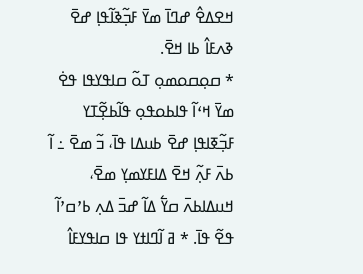ߞߐߡߐ߮ ߝߣߊ߫ ߘߌ߫ ߓߏ߲߬ߢߊ߬ߟߊ߲ ߝߐ߫ ߢߍߓߊ߮ ߕߊ ߞߐ߫.
* ߛߋ߲ߛߋߘߋ߲ ߠߋ߬ ߛߊߟߌߟߊ ߟߐ߭ ߘߌ߫ ߞߵߊ߬ ߟߊߕߋߟߋ߲ ߟߊ߬ߕߐ߲߬ߠߌ ߓߏ߲߬ߧߊߟߊ߲ ߝߐ߫ ߕߎߡߊ ߟߊ߫، ߏ߬ ߘߐ߫ ߸ ߊ߬ ߕߍ߫ ߓߍ߲߬ ߞߐ߫ ߡߊߓߌߘߌ߲ ߘߐ߫، ߞߎߡߊߕߍ߫ ߛߌ߱ ߡߊ߬ ߝߏ߫ ߡߍ߲ ߕߴߛߴߊ߬ ߟߐ߬ ߟߊ߫. * ߥ ߊ߬ߣߊߙߌ ߟߊ ߛߊߟߌߓߊ߮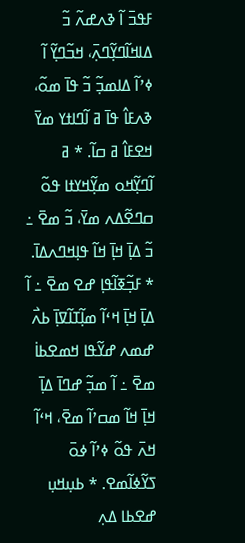ߓߟߏ߫ ߊ߬ ߢߍߝߍ߬ ߏ߬ ߡߊߞߊ߬ߣߌ߲߬ߣߍ߲߫، ߞߏ߬ߣߌ߲߬ ߊ߬ ߦߴߊ߬ ߡߊߘߏ߲߬ ߏ߬ ߟߊ߫ ߘߋ߬، ߢߍߓߊ߮ ߟߊ߫ ߥ ߊ߬ߣߊߙߌ ߘߌ߫ ߞߐߓߊ߮ ߥ ߛߊ߬. * ߥ ߊ߬ߣߌ߲߬ߞߋ ߘߌ߲߬ߞߌߙߊ ߟߋ߬ ߛߣߐ߬ߡߍ ߘߌ߫، ߏ߬ ߘߐ߫ ߸ ߏ߬ ߡߊ߲߫ ߞߊ߲߫ ߞߊ߬ ߟߊ߲ߞߣߍߡߊ߫. * ߓߏ߲߬ߧߊ߬ߟߊ߲ ߝߐ ߘߐ߫ ߸ ߊ߬ ߡߊ߲߫ ߞߊ߲߫ ߞߵߊ߬ ߘߊ߲߬ߠߊ߬ߜߊ߲߫ ߕߍ߯ ߝߘߍ ߝߌ߬ߟߊ ߞߘߐߕߊ߭ ߘߐ߫ ߸ ߊ߬ ߘߏ߲߬ ߝߣߊ߫ ߡߊ߲߫ ߞߊ߲߫ ߞߊ߬ ߘߛߴߊ߬ ߘߐ߫، ߞߵߊ߬ ߞߍ߫ ߟߋ߬ ߦߴߊ߬ ߦߋ߫ ߖߌ߬ߦߊ߬ߘߐ. * ߕߎ߲ߞߎ߲ ߝߐߕߊ ߡߍ߲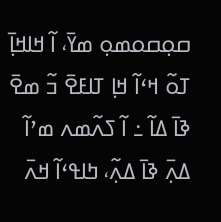ߛߋ߲ߛߋߘߋ߲ ߘߌ߫، ߊ߬ ߞߊߞߊ߲߫ ߠߋ߬ ߞߵߊ߬ ߞߊ߲ ߠߊߓߐ߫ ߏ߬ ߘߐ߫ ߢߊ߫ ߡߊ߬ ߸ ߊ߬ ߖߍ߬ߘߍ ߘߴߊ߬ ߡߍ߲߫ ߢߊ߫ ߡߍ߲߬، ߤߊߟߵߊ߬ ߞߍ߫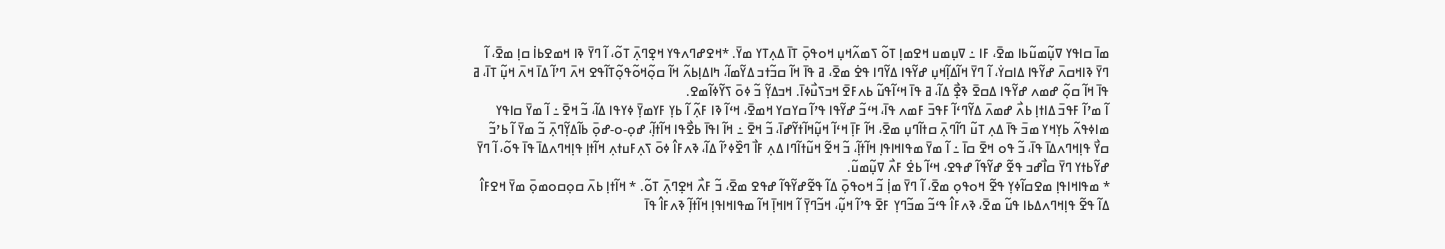ߘߊ߫ ߛߊߟߌ ߜߎ߲߬ߘߎ߬ߕߊ ߘߐ߫، ߓߊ ߸ ߜߎ߲ߘߎ ߞߐߘߊ߲ ߠߋ߬ ߖߘߍ߬ߞߎ߲ ߞߋߟߋ߲߫ ߠߊ߫ ߡߍ߲ߠߌ ߘߌ߫. *ߞߐߝߣߍߟߌ ߞߐ߲ߣߍ߲߫ ߠߋ߬، ߊ߬ ߣߌ߫ ߢߊ ߞߘߐߕߊ߭ ߛߊ߲ ߘߐ߫، ߊ߬ ߣߌ߫ ߢߊߞߛߍ߫ ߝߌ߬ߟߊ ߡߊߛߌ߭، ߊ߬ ߣߌ߫ ߞߊ߬ߡߊ߲߬ߞߎ߲ ߝߌ߬ߟߊ ߡߌ߬ߣߊ ߟߐ߭ ߘߐ߫، ߥ ߟߊ߫ ߞߊ߬ ߛߏ߬ߙߏ ߡߌ߬ߘߊ߬، ߤߊߡߊ߲ߕߍ߬ ߞߊ߬ ߛߋ߲߬ߞߋ߬ߟߋ߲߬ߠߊ߬ߟߐ ߞߍ߫ ߣߴߊ߬ ߡߊ߫ ߞߍ߫ ߞߎ߲߬ ߠߊ߫، ߥ ߟߊ߫ ߞߊ߬ ߛߋ߲߬ ߝߘߍ ߝߌ߬ߟߊ ߡߛߐ߫ ߢߐ߲߯ ߡߊ߬، ߥ ߟߊ߫ ߞߵߊ߬ߟߎ߬ ߕߍߓߐ߫ ߞߏߖߎ߯ߦߊ߫. ߞߏߡߌ߲߬ ߏ߬ ߦߋ߫ ߖߌ߬ߦߊ߬ߘߐ.
ߊ߬ ߘߴߊ߬ ߓߟߏ߫ ߡߊߙߊ߲ ߕߍ߯ ߝߘߍ߫ ߡߌ߬ߣߵߊ߬ ߓߟߏ߫ ߓߘߍ ߟߊ߫، ߞߵߏ߬ ߝߌ߬ߟߊ ߟߴߊ߬ ߛߌߛߌ ߞߘߐ߫، ߞߵߊ߬ ߢߊ ߓߍ߲߬ ߊ߬ ߕߌ߲ ߓߌߘߌ߲߫ ߦߌߟߊ ߡߊ߬، ߏ߬ ߞߐ߫ ߸ ߊ߬ ߘߌ߫ ߛߊߟߌ ߘߊߦߟߍ߬ ߕߌ߲ߞߌ ߘߏ߫ ߟߊ߫ ߡߍ߲ ߠߎ߬ ߣߊ߬ߣߍ߲߫ ߛߙߊ߬ߣߎ߲ ߘߐ߫، ߞߊ߬ ߓߊ߲߫ ߞߵߊ߬ ߞߎ߲߬ߞߊ߬ߙߌ߬ߝߊ߫، ߏ߬ ߞߐ߫ ߸ ߞߊ߬ ߊߟߊ߫ ߕߐ߯ߟߊ ߞߊ߬ߙߊ߲߬، ߝߋ߲-ߋ-ߝߋ߲߫ ߕߊ߬ߡߌ߲߬ߣߍ߲߫ ߏ߬ ߘߌ߫ ߊ߬ ߕߴߏ߬ ߛߌ߯ ߟߊ߲ߞߣߍߡߊ߫ ߟߊ߫، ߏ߬ ߟߋ ߞߐ߫ ߛߊ߫ ߸ ߊ߬ ߘߌ߫ ߘߟߊߞߊߟߊ߲ ߞߊ߬ߙߊ߲߬، ߏ߬ ߞߐ߬ ߞߎ߬ߙߊ߬ߣߊ ߡߍ߲ ߓߊ߯ ߣߐ߰ߦߴߊ߬ ߡߊ߬، ߢߍߓߊ߮ ߦߋ߫ ߖߍ߲ߓߎߙߍ߲ ߞߊ߬ߙߊ߲ ߟߊ߲ߞߣߍߡߊ߫ ߟߊ߫ ߟߋ߬، ߊ߬ ߣߌ߫ ߝߌ߬ߕߙߌ ߣߌ߫ ߛߊ߯ߝߏ ߟߐ߬ ߝߌ߬ߟߊ߬ ߝߟߐ، ߞߵߊ߬ ߕߐ߭ ߓߍ߯ ߜߎ߲߬ߘߎ߬.
* ߘߟߊߞߊߟߊ߲ ߘߐߛߊ߬ߦߌ߲ ߟߐ߬ ߞߋߟߋ߲ ߘߐ߫، ߊ߬ ߣߌ߫ ߘߊ߲߭ ߏ߬ ߞߋߟߋ߲߫ ߡߊ߬ ߟߐ߬ߝߌ߬ߟߊ߬ ߝߟߐ ߘߐ߫، ߏ߬ ߓߍ߯ ߞߐ߲ߣߍ߲߫ ߠߋ߬. * ߞߊ߬ߙߊ߲ ߕߍ߫ ߛߋ߲ߛߋߘߋ߲߫ ߘߌ߫ ߞߐߓߊ߮ ߡߊ߬ ߟߐ߬ ߟߊ߲ߞߣߍߡߕߊ ߟߎ߬ ߘߐ߫، ߢߍߓߊ߮ ߟߵߏ߬ ߘߏ߬ߣߌ߲ ߓߐ߫ ߟߴߊ߬ ߞߎ߲߬، ߞߏ߬ߣߌ߲߫ ߊ߬ ߞߊߞߊ߲߫ ߞߊ߬ ߘߟߊߞߊߟߊ߲ ߞߊ߬ߙߊ߲߬ ߢߍߓߊ߮ ߟߊ߫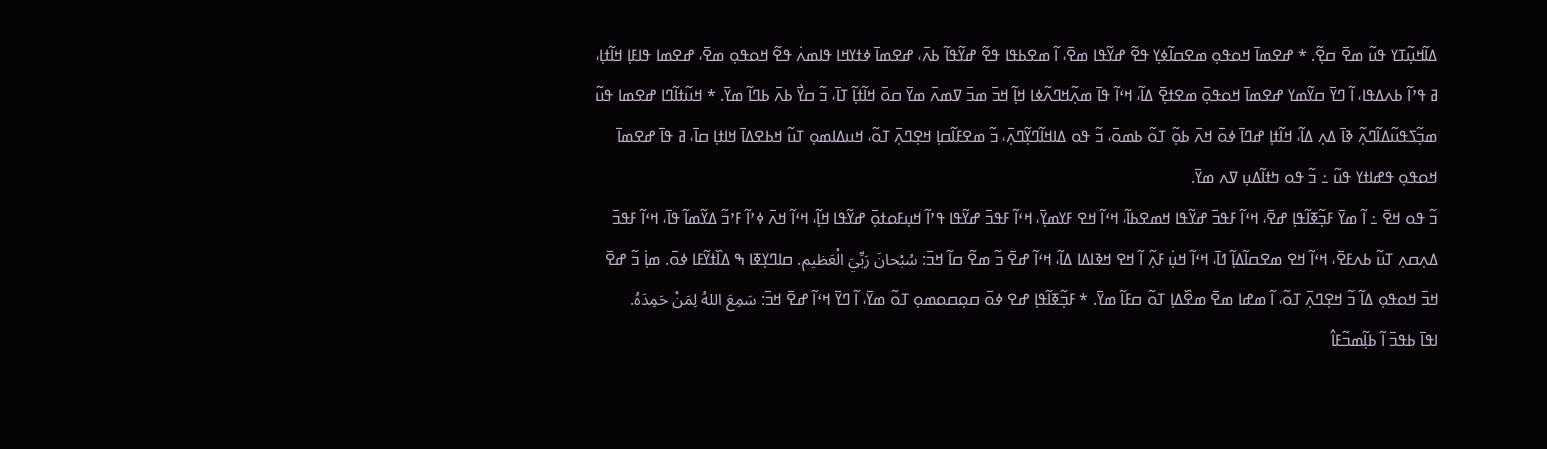ߡߊ߬ߞߎ߲߬ߠߌ ߟߎ߬ ߘߐ߫ ߛߐ߲߬. * ߝߐߘߊ߫ ߞߋߟߋ߲ ߘߐߛߊ߬ߦߌ߲ ߟߐ߬ ߝߌ߬ߟߊ ߘߐ߫، ߊ߬ ߘߐߕߟߊ ߟߐ߬ ߝߌ߬ߟߊ߬ ߕߍ߫، ߝߐߘߊ߫ ߦߙߌߞߊ ߟߊߘߍ߭ ߟߐ߬ ߞߋߟߋ߲ ߘߐ߫، ߝߐߘߊ ߟߊߓߊ߲ ߞߊ߬ߙߊ߲، ߥ ߟߴߊ߬ ߕߍߡߟߊ، ߊ߬ ߣߌ߫ ߛߌ߬ߘߌ ߝߐߘߊ߫ ߞߋߟߋ߲߫ ߘߐߙߐ߲߫ ߡߊ߬، ߞߵߊ߬ ߟߊ߫ ߘߍ߲߬ߞߣߍ߬ߦߊ ߞߊ߲߬ ߞߏ߫ ߘߏ߫ ߜߘߍ߫ ߘߌ߫ ߛߋ߫ ߞߊ߬ߙߊ߲߬ ߠߊ߫، ߏ߬ ߛߌ߯ ߕߍ߫ ߕߣߊ߬ ߘߌ߫. * ߞߎ߬ߙߊ߬ߣߊ ߝߐߘߊ ߟߎ߬ ߘߏ߲߬ߖߟߎ߬ߡߊ߬ߣߍ߲߬ ߢߊ߫ ߡߍ߲ ߡߊ߬، ߞߊ߬ߙߊ߲ ߝߣߊ߫ ߦߋ߫ ߞߍ߫ ߕߋ߲߬ ߠߋ߬ ߕߘߋ߫، ߏ߬ ߟߋ ߡߊߞߊ߬ߣߌ߲߬ߣߍ߲߫، ߏ߬ ߘߐߓߊ߬ߛߊ߲ ߞߐ߲ߣߍ߲߫ ߠߋ߬، ߞߎߡߊߘߋ߲ ߠߎ߬ ߞߕߐߡߊ߫ ߞߊߙߊ߲ ߛߊ߫، ߥ ߟߊ߫ ߝߐߘߊ߫ ߞߋߟߋ߲ ߟߝߊߙߌ ߟߎ߬ ߸ ߏ߬ ߟߋ ߤߙߊ߬ߡߎ߲ ߜߍ ߘߌ߫.
ߏ߬ ߟߋ ߞߐ߫ ߸ ߊ߬ ߘߌ߫ ߓߏ߲߬ߧߊ߬ߟߊ߲ ߝߐ߫، ߞߵߊ߬ ߓߟߏ߫ ߝߌ߬ߟߊ ߞߘߐߕߊ߬، ߞߵߊ߬ ߞߐ ߓߌߘߌ߲߫، ߞߵߊ߬ ߓߟߏ߫ ߝߌ߬ߟߊ ߟߴߊ߬ ߞߎ߲ߓߋߙߋ߲߫ ߝߌ߬ߟߊ ߞߊ߲߬، ߞߵߊ߬ ߞߍ߫ ߦߴߊ߬ ߓߴߏ߬ ߡߌ߬ߘߊ߬ ߟߊ߫، ߞߵߊ߬ ߓߟߏ߫ ߡߍ߲ߛߍ߲ ߠߎ߬ ߕߍߓߐ߫، ߞߵߊ߬ ߞߐ ߘߐߛߊ߬ߡߊ߲߬ ߗߊ߫، ߞߵߊ߬ ߞߎ߲߭ ߓߍ߲߬ ߊ߬ ߞߐ ߞߢߊߡߊ ߡߊ߬، ߞߵߊ߬ ߝߐ߫ ߏ߬ ߘߐ߬ ߛߊ߬ ߞߏ߫: سُبْحانَ رَبِّيَ الْعَظيم. ߛߊߣߌ߲ߧߊ ߒ ߡߊ߰ߙߌ߬ߓߊ ߦߋ߫. ߘߊ߲߭ ߏ߬ ߝߐ߫ ߞߏ߫ ߞߋߟߋ߲ ߡߊ߬ ߏ߬ ߞߐ߲ߣߍ߲߫ ߠߋ߬، ߊ߬ ߘߝߊ ߘߐ߫ ߘߐ߰ߡߊ߲ ߠߋ߬ ߛߓߊ߬ ߘߌ߫. * ߓߏ߲߬ߧߊ߬ߟߊ߲ ߝߐ ߦߋ߫ ߛߋ߲ߛߋߘߋ߲ ߠߋ߬ ߘߌ߫، ߊ߬ ߣߌ߫ ߞߵߊ߬ ߝߐ߫ ߞߏ߫: سَمِعَ اللهُ لِمَنْ حَمِدَهُ.
ߊߟߊ߫ ߕߟߏ߫ ߊ߬ ߕߊ߲߬ߘߏ߬ߓߊ߮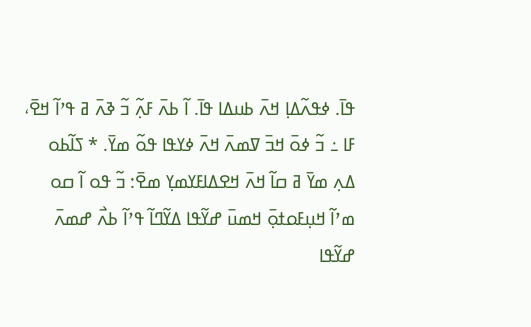ߟߊ߫. ߦߟߍ߬ߡߊ߲ ߞߍ߫ ߕߎߡߊ ߟߊ߫. ߊ߬ ߕߍ߫ ߓߍ߲߬ ߏ߬ ߢߍ߫ ߥ ߟߴߊ߬ ߞߐ߫، ߓߊ ߸ ߏ߬ ߦߋ߫ ߞߏ߫ ߜߘߍ߫ ߞߍ߫ ߦߌߟߊ ߟߋ߬ ߘߌ߫. * ߖߊ߬ߕߋ ߡߍ߲ ߘߌ߫ ߥ ߛߊ߬ ߞߍ߫ ߞߐߡߊߓߌߘߌ߲ ߘߐ߫: ߏ߬ ߟߋ ߊ߬ ߛߋ ߘߴߊ߬ ߞߎ߲ߓߋߙߋ߲߫ ߞߘߎ߫ ߝߌ߬ߟߊ ߡߌ߬ߣߊ߬ ߟߴߊ߬ ߕߍ߯ ߝߘߍ߫ ߝߌ߬ߟߊ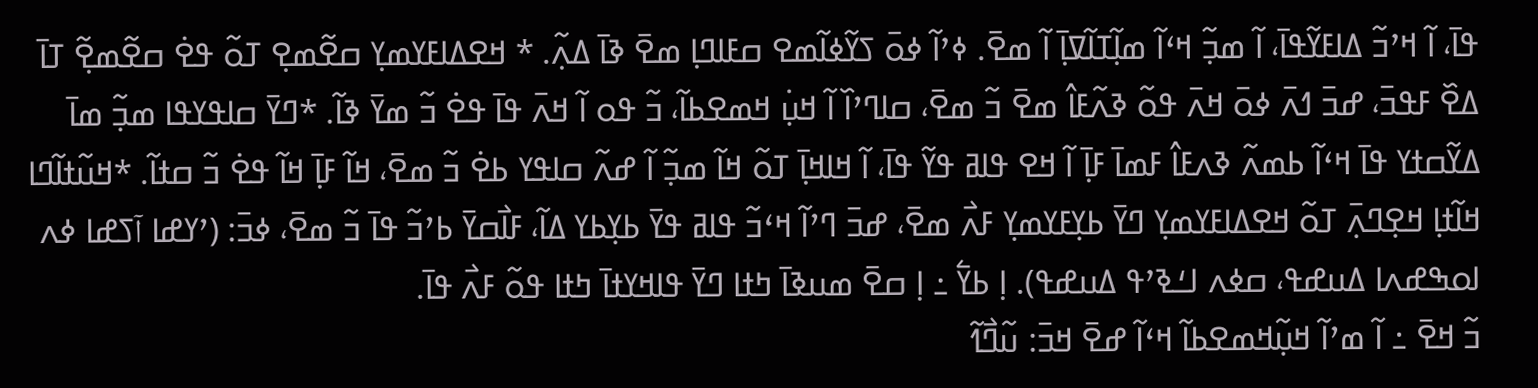ߟߊ߫، ߊ߬ ߞߴߏ߬ ߡߊߓߌ߬ߟߊ߫، ߊ߬ ߘߏ߲߬ ߞߵߊ߬ ߘߊ߲߬ߠߊ߬ߜߊ߲߫ ߊ߬ ߘߐ߫. ߦߴߊ߬ ߦߋ߫ ߖߌ߬ߦߊ߬ߘߐ ߛߓߊߣߊ߲ ߘߐ߫ ߢߊ߫ ߡߍ߲߬. * ߞߐߡߊߓߌߘߌ߲ ߛߐ߬ߘߐ߲ ߠߋ߬ ߟߐ߭ ߛߐ߬ߘߐ߲߬ ߠߊ߫ ߡߐ߰ ߓߟߏ߫، ߝߏ߫ ߗߍ߫ ߦߋ߫ ߞߍ߫ ߟߋ߬ ߢߍ߬ߓߊ߮ ߘߐ߫ ߏ߬ ߘߐ߫، ߛߊߣߴߊ߰ ߊ߬ ߞߎ߲߭ ߞߘߐߕߊ߬، ߏ߬ ߟߋ ߊ߬ ߞߍ߫ ߟߊ߫ ߟߐ߭ ߏ߬ ߘߌ߫ ߢߊ߬. *ߣߌ߫ ߛߊߟߌߟߊ ߘߏ߲߬ ߘߊ߫ ߡߌ߬ߛߙߌ ߟߊ߫ ߞߵߊ߬ ߕߘߍ߬ ߢߍߓߊ߮ ߓߘߊ߫ ߓߊ߲߫ ߊ߬ ߞߐ ߟߊߥ ߟߌ߬ ߟߊ߫، ߊ߬ ߞߊߞߊ߲߫ ߠߋ߬ ߞߊ߬ ߘߏ߲߬ ߊ߬ ߝߍ߬ ߛߊߟߌ ߕߐ߭ ߏ߬ ߘߐ߫، ߞߊ߬ ߓߊ߲߫ ߞߊ߬ ߟߐ߭ ߏ߬ ߛߙߊ߬. *ߞߎ߬ߙߊ߬ߣߊ ߞߊ߬ߙߊ߲ ߞߐ߲ߣߍ߲߫ ߠߋ߬ ߞߐߡߊߓߌߘߌ߲ ߣߌ߫ ߕߌ߲ߓߌߘߌ߲ ߓߍ߯ ߘߐ߫، ߝߏ߫ ߣߴߊ߬ ߞߵߏ߬ ߟߊߥ ߟߌ߫ ߕߌ߲ߕߌ ߡߊ߬، ߓߊ߯ߛߌ߫ ߕߴߏ߬ ߟߊ߫ ߏ߬ ߘߐ߫، ߦߏ߫: (ߴߌߝߊ آߖߝߊ ߦߍ ߊߋߒߝߍߊ ߡߎߝߟ، ߛߦߍ ߊߑߢߴߟ ߡߎߝߟ). ߊ߲ ߕߌ߱ ߸ ߊ߲ ߛߐ߫ ߘߎߢߊ߫ ߤߙߊ ߣߌ߫ ߟߊߞߌߙߊ߫ ߤߙߊ ߟߋ߬ ߓߍ߯ ߟߊ߫.
ߏ߬ ߞߐ߫ ߸ ߊ߬ ߘߴߊ߬ ߞߎ߲߬ߞߘߐߕߊ߬ ߞߵߊ߬ ߝߐ߫ ߞߏ߫: ߎ߬ߣ߯ߗ߬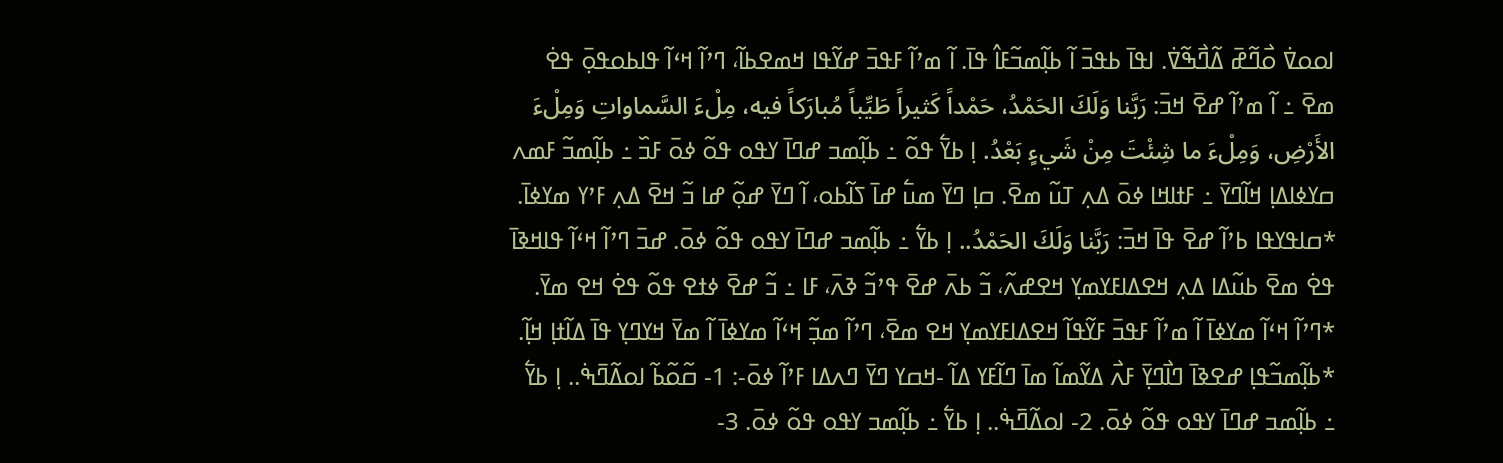ߊߋߋߜ߭ ߋ߯ߣ߬ߝ߫ ߡ߬ߣ߯ߒ߬ߜ߭. ߊߟߊ߫ ߕߟߏ߫ ߊ߬ ߕߊ߲߬ߘߏ߬ߓߊ߮ ߟߊ߫. ߊ߬ ߘߴߊ߬ ߓߟߏ߫ ߝߌ߬ߟߊ ߞߘߐߕߊ߬، ߣߴߊ߬ ߞߵߊ߬ ߟߊߕߋߟߋ߲߫ ߟߐ߭ ߘߐ߫ ߸ ߊ߬ ߘߴߊ߬ ߝߐ߫ ߞߏ߫: رَبَّنا وَلَكَ الحَمْدُ، حَمْداً كَثيراً طَيِّباً مُبارَكاً فيه، مِلْءَ السَّماواتِ وَمِلْءَ الأَرْضِ، وَمِلْءَ ما شِئْتَ مِنْ شَيءٍ بَعْدُ. ߊ߲ ߕߌ߱ ߟߋ߬ ߸ ߕߊ߲߬ߘߏ ߝߣߊ߫ ߌߟߋ ߟߋ߬ ߦߋ߫ ߓߏ߰ ߸ ߕߊ߲߬ߘߏ߬ ߓߘߍ ߛߌߦߊߡߊ߲ ߞߊ߬ߣߌ߫ ߸ ߓߙߊߞߊ ߦߋ߫ ߡߍ߲ ߠߎ߬ ߘߐ߫. ߛߊ߲ ߣߌ߫ ߘߎ߱ ߝߊ߫ ߖߊ߬ߕߋ، ߊ߬ ߣߌ߫ ߝߋ߲߬ ߝߊ ߏ߬ ߞߐ߫ ߡߍ߲ ߓߴߌ ߘߌߦߊ߫.
*ߛߊߟߌߟߊ ߕߴߊ߬ ߝߐ߫ ߟߊ߫ ߞߏ߫: رَبَّنا وَلَكَ الحَمْدُ.. ߊ߲ ߕߌ߱ ߸ ߕߊ߲߬ߘߏ ߝߣߊ߫ ߌߟߋ ߟߋ߬ ߦߋ߫. ߝߏ߫ ߣߴߊ߬ ߞߵߊ߬ ߟߊߞߢߊ߫ ߟߐ߭ ߘߐ߫ ߕߎ߬ߡߊ ߡߍ߲ ߞߐߡߊߓߌߘߌ߲ ߞߐߝߍ߬، ߏ߬ ߕߍ߫ ߝߐ߫ ߟߴߏ߬ ߢߍ߫، ߓߊ ߸ ߏ߬ ߝߐ߫ ߦߙߐ ߟߋ߬ ߟߐ߭ ߞߐ ߘߌ߫. *ߣߴߊ߬ ߞߵߊ߬ ߘߌߦߊ߫ ߊ߬ ߘߴߊ߬ ߓߟߏ߫ ߓߌ߬ߟߊ߬ ߞߐߡߊߓߌߘߌ߲ ߞߐ ߘߐ߫، ߣߴߊ߬ ߘߏ߲߬ ߞߵߊ߬ ߘߌߦߊ߫ ߊ߬ ߘߌ߫ ߞߌߣߌ߲ ߟߊ߫ ߡߊ߬ߙߊ߲ ߞߊ߲߬. *ߕߊ߲߬ߘߏ߬ߟߊ߲ ߝߐߢߊ߫ ߣߊ߯ߣߌ߲߫ ߓߍ߯ ߡߌ߬ߘߊ߬ ߘߊ߫ ߣߊ߬ߓߌ ߡߊ߬ -ߞߛߌ ߣߌ߫ ߣߍߡߊ ߓߴߊ߬ ߦߋ߫-: 1- ߛ߬ߋ߬ߕ߬ ߊߋߡ߬ߣ߫ߒ߭.. ߊ߲ ߕߌ߱ ߸ ߕߊ߲߬ߘߏ ߝߣߊ߫ ߌߟߋ ߟߋ߬ ߦߋ߫. 2- ߊߋߡ߬ߣ߫ߒ߭.. ߊ߲ ߕߌ߱ ߸ ߕߊ߲߬ߘߏ ߌߟߋ ߟߋ߬ ߦߋ߫. 3-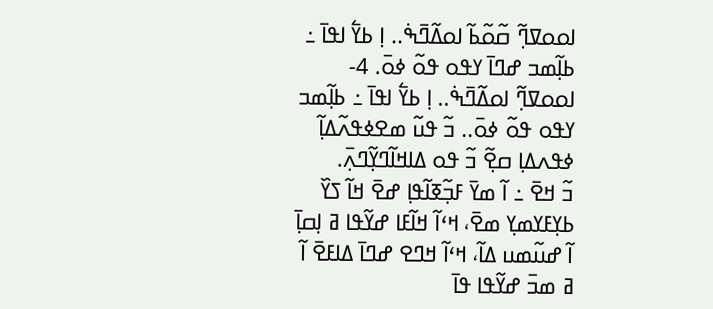ߊߋߋߜߣ߲߬ ߛ߬ߋ߬ߕ߬ ߊߋߡ߬ߣ߫ߒ߭.. ߊ߲ ߕߌ߱ ߊߟߊ߫ ߸ ߕߊ߲߬ߘߏ ߝߣߊ߫ ߌߟߋ ߟߋ߬ ߦߋ߫. 4- ߊߋߋߜߣ߲߬ ߊߋߡ߬ߣ߫ߒ߭.. ߊ߲ ߕߌ߱ ߊߟߊ߫ ߸ ߕߊ߲߬ߘߏ ߌߟߋ ߟߋ߬ ߦߋ߫.. ߏ߬ ߟߎ߬ ߘߐߦߟߍ߬ߡߊ߲߬ ߦߟߍߡߊ߲ ߛߐ߲߬ ߏ߬ ߟߋ ߡߊߞߊ߬ߣߌ߲߬ߣߍ߲߫.
ߏ߬ ߞߐ߫ ߸ ߊ߬ ߘߌ߫ ߓߏ߲߬ߧߊ߬ߟߊ߲ ߝߐ߫ ߞߊ߬ ߖߌ߰ ߕߌ߲ߓߌߘߌ߲ ߘߐ߫، ߞߵߊ߬ ߞߊ߬ߓߊ ߝߌ߬ߟߊ ߥ ߊ߲ߛߊ߲߫ ߊ߬ ߝߎ߬ߘߎ ߡߊ߬، ߞߵߊ߬ ߞߣߐ ߝߣߊ߫ ߡߊߓߐ߫ ߊ߬ ߥ ߘߏ߫ ߝߌ߬ߟߊ ߟߊ߫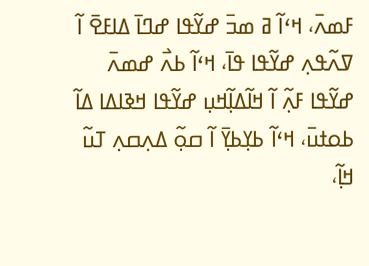ߓߘߍ߫، ߞߵߊ߬ ߥ ߘߏ߫ ߝߌ߬ߟߊ ߝߣߊ߫ ߡߊߓߐ߫ ߊ߬ ߜߍ߬ߟߍ߲ ߝߌ߬ߟߊ ߟߊ߫، ߞߵߊ߬ ߕߍ߯ ߝߘߍ߫ ߝߌ߬ߟߊ ߓߍ߲߬ ߊ߬ ߞߊ߬ߡߊ߲߬ߞߎ߲ ߝߌ߬ߟߊ ߞߢߊߡߊ ߡߊ߬ ߕߋߙߎ߫، ߞߵߊ߬ ߕߌ߲ߕߌ߲߫ ߊ߬ ߛߋ߲߬ ߡߍ߲ߛߍ߲ ߠߎ߬ ߞߊ߲߬،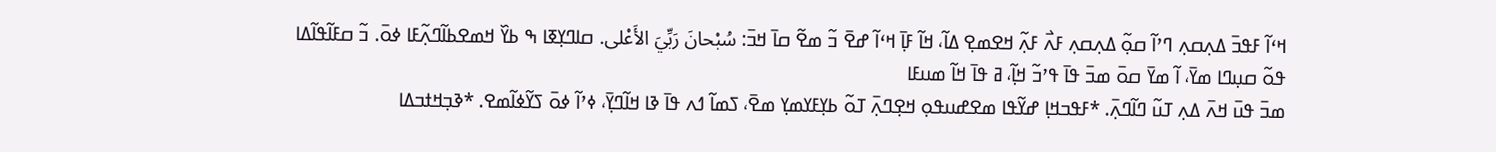ߞߵߊ߬ ߓߟߏ߫ ߡߍ߲ߛߍ߲ ߣߴߊ߬ ߛߋ߲߬ ߡߍ߲ߛߍ߲ ߓߍ߯ ߓߍ߲߬ ߞߐߘߐ߲ ߡߊ߬، ߞߊ߬ ߓߊ߲߫ ߞߵߊ߬ ߝߐ߫ ߏ߬ ߘߐ߬ ߛߊ߫ ߞߏ߫: سُبْحانَ رَبِّيَ الأَعْلى. ߛߊߣߌ߲ߧߊ ߒ ߕߌ߰ ߞߘߐߕߊ߬ߣߍ߲߬ߓߊ ߦߋ߫. ߏ߬ ߛߓߊ߬ߟߊ߬ߡߊ ߟߋ߬ ߛߎ߲ߣߊ ߘߌ߫، ߊ߬ ߘߌ߫ ߛߋ߫ ߘߏ߫ ߟߊ߫ ߟߴߏ߬ ߞߊ߲߬، ߥ ߟߊ߫ ߞߊ߬ ߘߎߓߊ
ߘߏ߫ ߟߎ߫ ߞߍ߫ ߡߍ߲ ߠߎ߬ ߣߊ߬ߣߍ߲߫. *ߓߟߏߞߊ߲ ߝߌ߬ߟߊ ߘߐߝߎߟߋ߲ ߞߐ߲ߣߍ߲߫ ߠߋ߬ ߕߌ߲ߓߌߘߌ߲ ߘߐ߫، ߖߘߊ߬ ߗߍ ߟߊ߫ ߢߊ ߞߊ߬ߣߌ߲߫، ߦߴߊ߬ ߦߋ߫ ߖߌ߬ߦߊ߬ߘߐ. *ߢߏ߲ߞߙߏߡߊ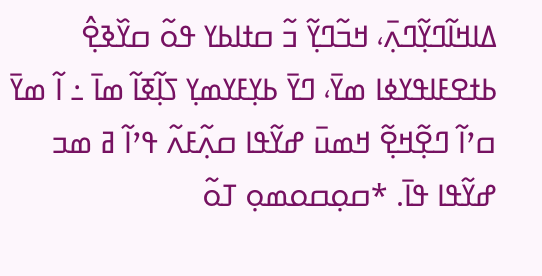ߡߊߞߊ߬ߣߌ߲߬ߣߍ߲߫، ߞߏ߬ߣߌ߲߬ ߏ߬ ߛߙߊߕߌ ߟߋ߬ ߛߌ߰ߢߐ߲߮ ߕߙߐߓߊߟߌߦߊ ߘߌ߫، ߣߌ߫ ߕߌ߲ߓߌߘߌ߲ ߖߊ߲߬ߧߊ߬ ߘߊ߫ ߸ ߊ߬ ߘߌ߫ ߛߴߊ߬ ߣߐ߲߬ߞߐ߲߬ ߞߘߎ߫ ߝߌ߬ߟߊ ߛߍ߲߬ߓߍ߬ ߟߴߊ߬ ߥ ߘߏ ߝߌ߬ߟߊ ߟߊ߫. *ߛߋ߲ߛߋߘߋ߲ ߠߋ߬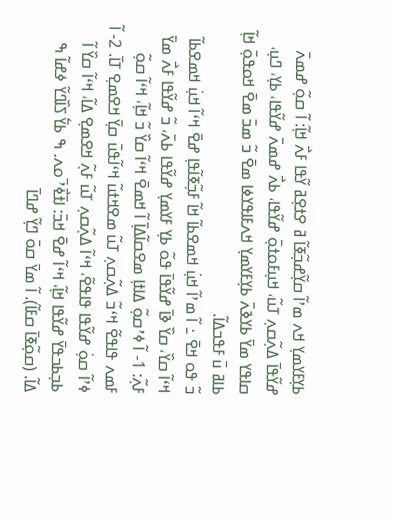ߕߌ߲ߓߌߘߌ߲ ߞߍ ߘߴߊ߬ ߛߌ߲߬ߝߏ߲߬ߧߊ߬ ߥ ߐߙߐ߲ߥ ߌ߬ߟߊ ߓߍ߯ ߞߊ߲߬: ߊ߬ ߛߋ߲߬ ߝߘߍ߫ ߝߌ߬ߟߊ߫ ߡߍ߲߬ߛߍ߲ ߠߎ߬، ߞߎ߲ߓߋߙߋ߲߫ ߝߌ߬ߟߊ، ߕߍ߯ ߝߘߍ߫ ߝߌ߬ߟߊ، ߕߌ߲، ߣߎ߲، ߛߊߟߌ ߘߌ߫ ߕߌߢߍ߫ ߕߌ߲ߓߌߘߌ߲ ߞߍߓߊߟߌߦߊ ߘߐ߫ ߏ߬ ߘߏ߫ ߘߐ߫ ߞߋߟߋ߲߫ ߞߊ߲߬ ߕߊߥ ߎ߫ ߓߟߏߡߊ߬.
ߏ߬ ߟߋ ߞߐ߫ ߸ ߊ߬ ߘߴߊ߬ ߞߎ߲߭ ߞߘߐߕߊ߬ ߞߊ߬ ߓߏ߲߬ߧߊ߬ߟߊ߲ ߝߐ߫ ߞߵߊ߬ ߞߎ߲߭ ߞߘߐߕߊ߬ ߞߵߊ߬ ߛߌ߰، ߛߌ߰ ߢߊ߫ ߝߌ߬ߟߊ߫ ߟߋ߬ ߕߌ߲ ߓߌߘߌ߲ ߝߌ߬ߟߊ ߕߍ߫، ߏ߬ ߝߌ߬ߟߊ ߓߍ߯ ߘߌ߫ ߓߍ߲߬: 1- ߊ߬ ߦߴߛߋ߲߬ ߡߊߙߊ߲ ߘߐߛߊ߬ߡߊ߲߫ ߊ߬ ߞߘߐ߫ ߞߵߊ߬ ߛߌ߰ ߏ߬ ߞߊ߲߬، ߞߵߊ߬ ߛߋ߲߬ ߓߘߍ ߟߊߟߐ߬ ߞߵߏ߬ ߡߍ߲߬ߛߍ߲ ߠߎ߬ ߘߐߞߙߎ߬ ߞߵߊ߬ߟߎ߫ ߛߌ߲߫ ߞߐߘߐ߲ ߠߊ߫. 2- ߊ߬ ߦߴߊ߬ ߛߋ߲߭ ߝߌ߬ߟߊ ߟߊߟߐ߬، ߞߵߊ߬ ߡߍ߲߬ߛߍ߲ ߠߎ߬ ߓߍ߲߬ ߞߐߘߐ߲ ߡߊ߬، ߞߵߊ߬ ߛߌ߰ ߊ߬ ߕߏ߲ߕߏߟߌ߫ ߝߌ߬ߟߊ ߞߊ߲߬، ߞߵߊ߬ ߝߐ߫ ߞߏ߫: ߊߙ߫ߦ߯ߴ߫ ߋߍ. ߒ ߕߌ߱ ߖߊ߰ߣߌ߬ ߦߝߊ߬ ߒ ߡߊ߬. (ߛߋ߲߬ߧߊ߫ ߛߓߊ߬). ߊ߬ ߘߌ߫ ߛߋ߫ ߣߌ߲߬ ߝߣߊ߫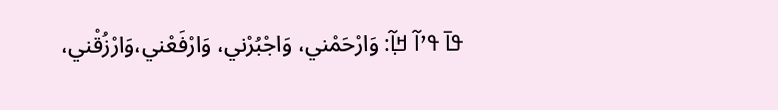ߟߊ߫ ߟߴߊ߬ ߞߊ߲߬: وَارْحَمْني، وَاجْبُرْني، وَارْفَعْني،وَارْزُقْني،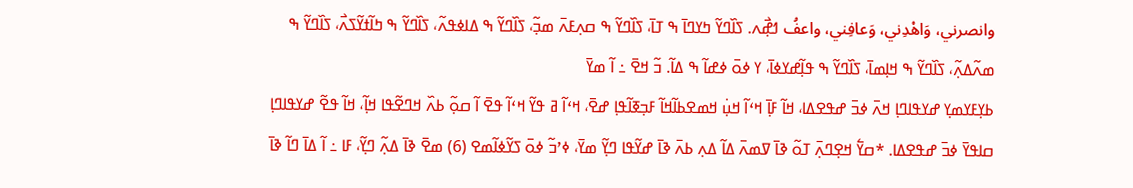وانصرني، وَاهْدِني، وَعافِني، واعفُ ߗߝ߲߯ߍ. ߖߊ߰ߣߌ߬ ߤߌߣߊ߫ ߒ ߠߊ߫، ߖߊ߰ߣߌ߬ ߒ ߛߍ߲ߓߍ߫ ߘߏ߲߬، ߖߊ߰ߣߌ߬ ߒ ߡߊߦߟߍ߬، ߖߊ߰ߣߌ߬ ߒ ߤߊ߬ߙߌ߬ߖߍ߯، ߖߊ߰ߣߌ߬ ߒ ߘߍ߬ߡߍ߲߬، ߖߊ߰ߣߌ߬ ߒ ߞߊ߲ߘߊ߫، ߖߊ߰ߣߌ߬ ߒ ߟߊ߲߬ߝߌߦߊ߫، ߌ ߦߋ߫ ߦߝߊ߬ ߒ ߡߊ߬. ߏ߬ ߞߐ߫ ߸ ߊ߬ ߘߌ߫
ߕߌ߲ߓߌߘߌ߲ ߝߌߟߊߣߊ߲ ߞߍ߫ ߦߏ߫ ߝߟߐߡߊ، ߞߊ߬ ߓߊ߲߫ ߞߵߊ߬ ߞߎ߲߭ ߞߘߐߕߊ߬ߞߊ߬ ߓߏ߲ߧߊ߬ߟߊ߲ ߝߐ߫، ߞߵߊ߬ ߥ ߟߌ߬ ߞߵߊ߬ ߟߐ߫ ߊ߬ ߛߋ߲߬ ߕߍ߰ ߞߣߐ߬ߟߊ ߞߊ߲߬، ߞߊ߬ ߟߐ߬ ߝߌߟߊߣߊ߲ ߛߊߟߌ߫ ߦߏ߫ ߝߟߐߡߊ. *ߛߌ߱ ߞߐ߲ߣߍ߲߫ ߠߋ߬ ߢߊ߫ ߜߘߍ߫ ߡߊ߬ ߡߍ߲ ߕߍ߫ ߢߊ߫ ߝߌ߬ߟߊ ߣߌ߲߬ ߘߌ߫، ߦߴߏ߬ ߦߋ߫ ߖߌ߬ߦߊ߬ߘߐ (6) ߘߐ߫ ߢߊ߫ ߡߍ߲߬ ߣߌ߲߬، ߓߊ ߸ ߊ߬ ߡߊ߫ ߣߊ߬ ߢߊ߫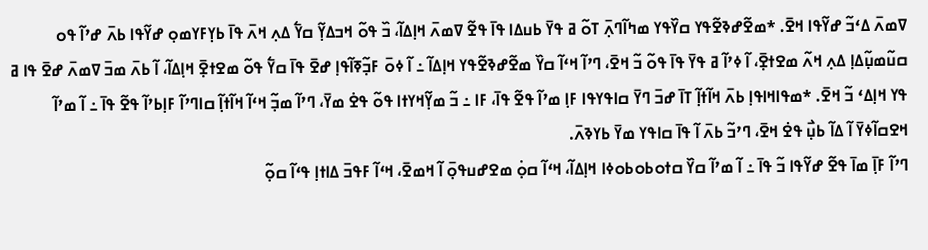ߜߘߍ߫ ߡߵߏ߬ ߝߌ߬ߟߊ ߞߐ߫. *ߘߐ߬ߝߢߐ߬ߟߌ ߛߌ߰ߟߌ ߘߤߊ߬ߣߍ߲߫ ߠߋ߬ ߥ ߟߌ߫ ߕߎߡߊ ߟߊ߫ ߟߐ߬ ߜߘߍ߫ ߞߊ߲ߡߊ߬، ߏ߰ ߟߋ߬ ߞߏߡߌ߲߬ ߛߌ߱ ߡߍ߲ ߞߍ߫ ߟߊ߫ ߕߌ߲ߓߌߘߋ߲ ߝߌ߬ߟߊ ߕߍ߫ ߝߴߊ߬ ߟߋ ߛߎ߬ߘߎ߲߬ߡߊ߲ ߡߍ߲ ߞߍ߬ ߘߐߙߐ߲߫، ߊ߬ ߦߴߊ߬ ߥ ߟߌ߫ ߟߊ߫ ߟߋ߬ ߏ߬ ߞߐ߫، ߣߴߊ߬ ߞߵߊ߬ ߛߌ߰ ߘߐ߬ߝߢߐ߬ߟߌ ߞߊ߲ߡߊ߬ ߸ ߊ߬ ߦߋ߫ ߓߏ߲߬ߧߊ߬ߟߊ߲ ߝߐ߫ ߟߊ߫ ߛߌ߱ ߟߋ߬ ߘߐߙߐ߲߫ ߞߊ߲ߡߊ߬، ߊ߬ ߕߍ߫ ߘߏ߫ ߜߘߍ߫ ߝߐ߫ ߟߊ ߥ ߟߌ ߞߊ߲ߡߵ ߏ߬ ߞߐ߫. *ߘߟߊߞߊߟߊ߲ ߕߍ߫ ߞߊ߬ߙߊ߲߬ ߠߊ߫ ߝߏ߫ ߣߌ߫ ߛߊߟߌߟߊ ߓߊ߲ ߘߴߊ߬ ߟߐ߬ ߟߊ߫، ߓߊ ߸ ߏ߬ ߘߌ߲߬ߞߌߙߊ ߟߋ߬ ߟߐ߭ ߘߌ߫، ߣߴߊ߬ ߘߏ߲߬ ߞߵߊ߬ ߞߊ߬ߙߊ߲߬ ߛߊߣߴߊ߬ ߓߊ߲ߕߴߊ߬ ߟߐ߬ ߟߊ߫ ߸ ߊ߬ ߘߴߊ߬ ߞߐߛߊ߬ߦߌ߫ ߊ߬ ߡߊ߬ ߕߎ߲߯ ߟߐ߭ ߞߐ߫، ߣߴߏ߬ ߕߍ߫ ߊ߬ ߟߊ߫ ߛߊߟߌ ߘߌ߫ ߕߌߢߍ߫.
ߣߴߊ߬ ߓߊ߲߫ ߘߊ߫ ߟߐ߬ ߝߌ߬ߟߊ ߏ߬ ߟߊ߫ ߸ ߊ߬ ߘߴߊ߬ ߛߌ߰ ߛߙߋߕߋߕߋߦߊ ߞߊ߲ߡߊ߬، ߞߵߊ߬ ߛߋ߲߭ ߘߐߝߎߟߋ߲߫ ߊ߬ ߞߘߐ߫، ߞߵߊ߬ ߓߟߏ߫ ߡߊߙߊ߲ ߟߵߊ߬ ߛߋ߲߬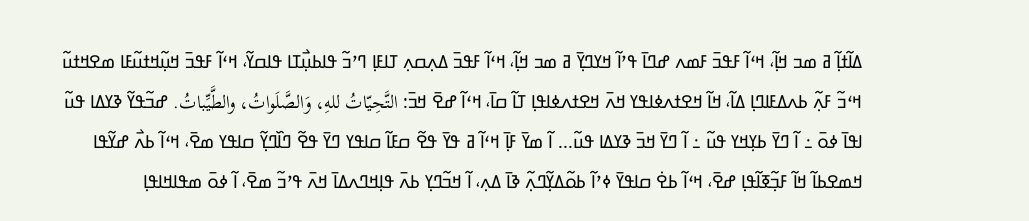ߡߊ߬ߙߊ߲߬ ߥ ߘߏ ߞߊ߲߬، ߞߵߊ߬ ߓߟߏ߫ ߓߘߍ ߝߣߊ߫ ߟߴߊ߬ ߞߌߣߌ߲߫ ߥ ߘߏ ߞߊ߲߬، ߞߵߊ߬ ߓߟߏ߫ ߡߍ߲ߛߍ߲ ߠߊߓߊ߲ ߣߴߏ߬ ߟߊߕߎ߲߯ߠߊ ߟߊߛߌ߬، ߞߵߊ߬ ߓߟߏ߫ ߞߎ߲߬ߞߙߎ߬ߓߊ ߘߐߞߙߎ߬ ߞߵߏ߬ ߓߍ߲߬ ߕߍߡߓߊߣߊ߲ ߡߊ߬، ߞߊ߬ ߞߐߙߍߦߊߟߌ ߞߍ߫ ߞߐߙߍߦߊߟߊ߲ ߠߊ߬ ߛߊ߫، ߞߵߊ߬ ߝߐ߫ ߞߏ߫: التَّحِيّاتُ للهِ، وَالصَّلَواتُ، والطَّيِّباتُ. ߝߏ߬ߟߌ߬ ߢߌߡߊ ߟߎ߬ ߊߟߊ߫ ߦߋ߫ ߸ ߊ߬ ߣߌ߫ ߕߌ߲ߞߌ ߟߎ߬ ߸ ߊ߬ ߣߌ߫ ߞߏ߫ ߢߌߡߊ ߟߎ߬... ߊ߬ ߘߌ߫ ߓߊ߲߫ ߞߵߊ߬ ߥ ߟߌ߫ ߟߐ߬ ߛߓߊ߬ ߛߊߟߌ ߣߌ߫ ߟߐ߬ ߣߊ߰ߣߌ߲߬ ߛߊߟߌ ߘߐ߫، ߞߵߊ߬ ߕߍ߯ ߝߌ߬ߟߊ ߞߘߐߕߊ߬ ߞߊ߬ ߓߏ߲߬ߧߊ߬ߟߊ߲ ߝߐ߫، ߞߵߊ߬ ߕߐ߭ ߛߊߟߌ߫ ߦߴߊ߬ ߕߋ߬ߡߌ߲߬ߣߍ߲߬ ߢߊ߫ ߡߍ߲، ߊ߬ ߞߏ߬ߣߌ߲ ߕߍ߫ ߟߊ߲ߞߣߍߡߊ߫ ߞߍ߫ ߟߴߏ߬ ߘߐ߫، ߊ߬ ߦߋ߫ ߘߟߊߞߊߟߊ߲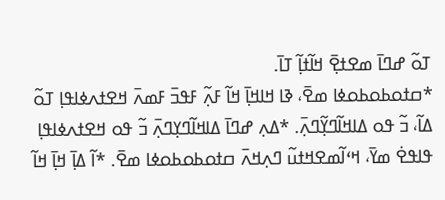ߠߋ߬ ߝߣߊ߫ ߘߐߙߐ߲߫ ߞߊ߬ߙߊ߲߬ ߠߊ߫.
*ߛߙߋߕߋߕߋߦߊ ߘߐ߫، ߢߊ ߞߊߞߊ߲߫ ߞߊ߬ ߓߍ߲߬ ߓߟߏ߫ ߓߘߍ߫ ߞߐߙߍߦߊߟߊ߲ ߠߋ߬ ߡߊ߬، ߏ߬ ߟߋ ߡߊߞߊ߬ߣߌ߲߬ߣߍ߲߫. *ߡߍ߲ ߝߣߊ߫ ߡߊߞߊ߬ߣߌ߲ߣߍ߲߫ ߏ߬ ߟߋ ߞߐߙߍߦߊߟߊ߲ ߟߊߟߐ߭ ߘߌ߫، ߞߵߊ߬ߘߐߞߙߎ߬ ߣߍ߲ߞߍ߫ ߛߙߋߕߋߕߋߦߊ ߘߐ߫. *ߊ߬ ߡߊ߲߫ ߞߊ߲߫ ߞߊ߬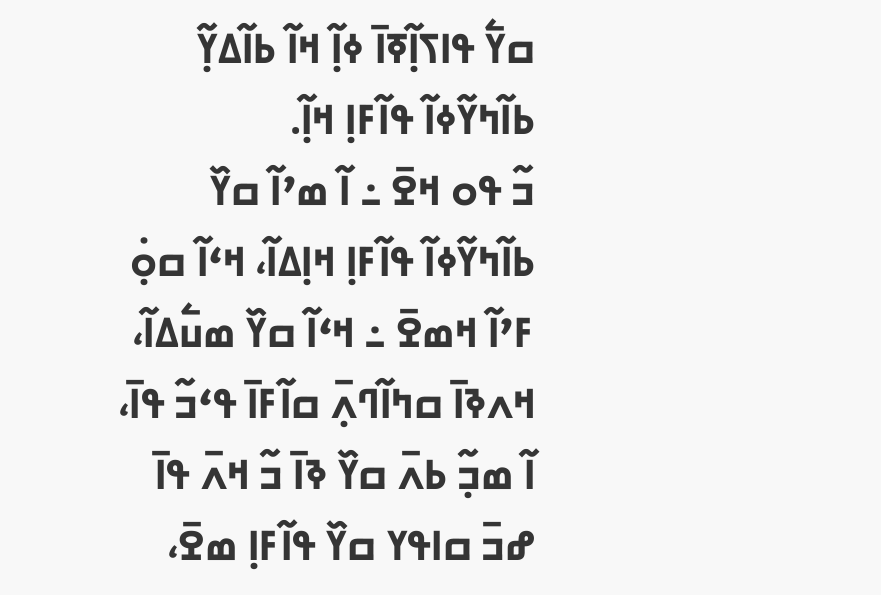ߛߌ߱ ߟߊߖߊ߲߬ߧߊ߫ ߦߊ߲߬ ߞߊ߬ ߕߊ߬ߡߌ߲߬ ߕߊ߬ߤߌ߬ߦߊ߬ ߟߊ߬ߓߊ߲ ߞߊ߲߬.
ߏ߬ ߟߋ ߞߐ߫ ߸ ߊ߬ ߘߴߊ߬ ߛߌ߰ ߕߊ߬ߤߌ߬ߦߊ߬ ߟߊ߬ߓߊ߲ ߞߊ߲ߡߊ߬، ߞߵߊ߬ ߛߋ߲߭ ߓߴߊ߬ ߞߘߐ߫ ߸ ߞߵߊ߬ ߛߌ߰ ߘߎ߱ߡߊ߬، ߞߍߢߊ߫ ߛߤߊ߬ߣߍ߲߫ ߛߊ߬ߓߊ߫ ߟߵߏ߬ ߟߊ߫، ߊ߬ ߘߏ߲߬ ߕߍ߫ ߛߌ߰ ߢߊ߫ ߏ߬ ߞߍ߫ ߟߊ߫ ߝߏ߫ ߛߊߟߌ ߛߌ߰ ߟߊ߬ߓߊ߲ ߘߐ߫،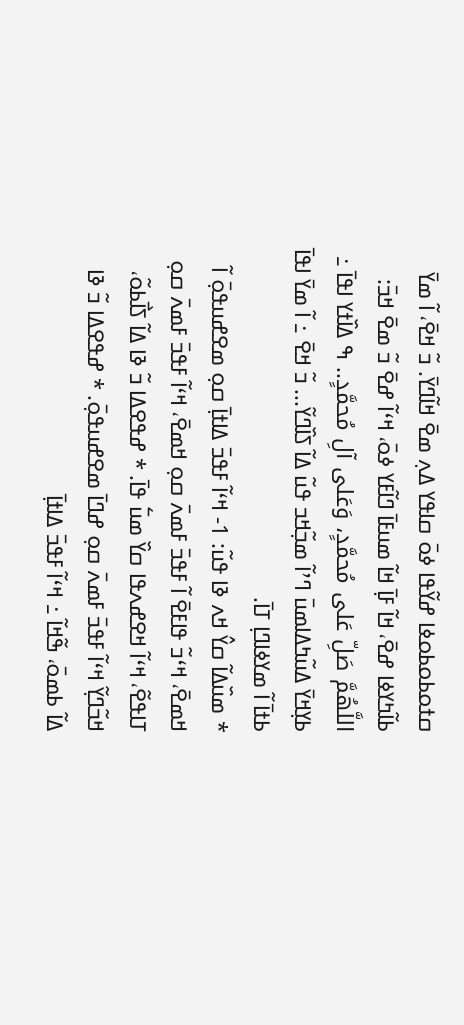ߛߙߋߕߋߕߋߦߊ ߝߌ߬ߟߊ ߦߋ߫ ߛߊߟߌ ߡߍ߲ ߘߐ߫ ߞߊ߬ߣߌ߫. ߏ߬ ߞߐ߫، ߊ߬ ߘߌ߫ ߕߊ߬ߤߌߦߊ ߝߐ߫، ߞߊ߬ ߓߊ߲߫ ߞߊ߬ ߘߎߓߊ߫ ߣߊ߬ߓߌ ߦߋ߫، ߞߵߊ߬ ߝߐ߫ ߏ߬ ߘߐ߫ ߞߏ߫: اللَّهُمَّ صَلِّ عَلى مُحمَّدٍ، وَعَلى آلِ مُحمَّدٍ.. ߒ ߡߊ߰ߙߌ ߊߟߊ߫ ߸ ߕߌ߲ߞߌ߫ ߡߎ߬ߤߡߊߘߎ߫ ߣߴߊ߬ ߘߏ߲߬ߞߏ ߟߎ߬ ߡߊ߬ ߖߊ߰ߣߌ߬... ߏ߬ ߞߐ߫ ߸ ߊ߬ ߘߌ߫ ߊߟߊ߫ ߕߙߊ߫ ߊ߬ ߘߌߦߊߣߊ߲ ߠߊ߫.
* ߘߎ߰ߡߊ߬ ߛߌ߮ ߞߍ ߢߊ ߟߎ߬: 1- ߞߵߊ߬ ߓߟߏ߫ ߡߊߙߊ߲߫ ߛߋ߲ ߘߐߝߎߟߋ߲߫ ߊ߬ ߞߘߐ߫، ߞߵߏ߬ ߟߊߓߐ߫ ߊ߬ ߓߟߏ߫ ߓߘߍ߫ ߛߋ߲ ߞߘߐ߫، ߞߵߊ߬ ߓߟߏ߫ ߓߘߍ߫ ߛߋ߲ ߠߊߟߐ߬، ߞߵߊ߬ ߞߐߝߍߟߊ ߛߌ߰ ߘߎ߱ ߟߊ߫. * ߝߟߐߡߊ ߏ߬ ߢߊ ߡߊ߬ ߖߊ߯ߕߋ߬، ߞߏ߬ߣߌ߲߬ ߞߵߊ߬ ߓߟߏ߫ ߓߘߍ߫ ߛߋ߲ ߝߣߊ߫ ߘߐߝߎߟߋ߲߫. * ߝߟߐߡߊ ߏ߬ ߢߊ ߡߊ߬ ߕߘߋ߫، ߒ߬ߞߊ߬ ߸ ߞߵߊ߬ ߓߟߏ߫ ߡߊߙߊ߲߫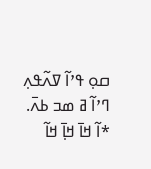ߛߋ߲ ߟߴߊ߬ ߜߍ߬ߟߍ߲ ߣߴߊ߬ ߥ ߘߏ ߕߍ߫. *ߊ߬ ߞߊ߫ ߞߊ߲߫ ߞߊ߬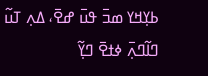ߕߌ߲ߞߌ ߘߏ߫ ߟߎ߫ ߝߐ߫، ߡߍ߲ ߠߎ߬ ߣߊ߬ߣߍ߲߫ ߦߙߐ߫ ߣߌ߲߬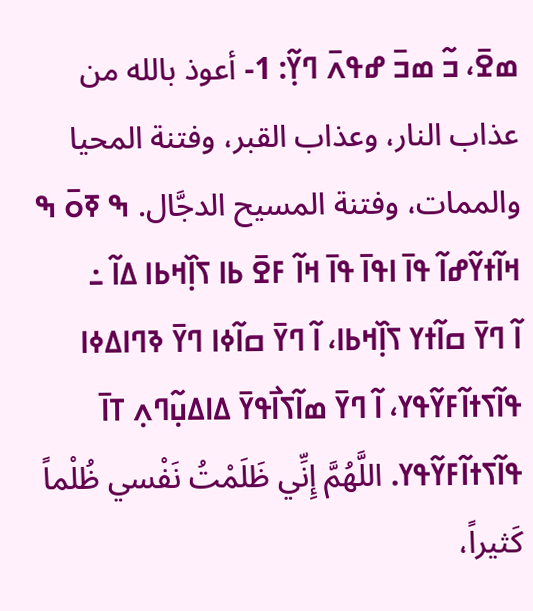ߘߐ߫، ߏ߬ ߘߏ߫ ߝߟߍ߫ ߣߌ߲߬: 1- أعوذ بالله من عذاب النار، وعذاب القبر، وفتنة المحيا والممات، وفتنة المسيح الدجَّال. ߒ ߧߋ߫ ߒ ߞߊ߬ߙߌ߬ߝߊ߬ ߟߊ߫ ߊߟߊ߫ ߟߊ߫ ߞߊ߬ ߓߐ߫ ߕߊ ߖߊ߲߰ߞߕߊ ߡߊ߬ ߸
ߊ߬ ߣߌ߫ ߛߊ߬ߙߌ ߖߊ߲߰ߞߕߊ، ߊ߬ ߣߌ߫ ߛߊ߬ߦߊ ߣߌ߫ ߢߣߊߡߦߊ ߟߊ߬ߖߙߊ߬ߓߌ߬ߟߌ، ߊ߬ ߣߌ߫ ߘߊ߬ߖߊ߯ߟߌ߫ ߡߊߡߎ߲߬ߣߍ߲ ߠߊ߫ ߟߊ߬ߖߙߊ߬ߓߌ߬ߟߌ. اللَّهُمَّ إِنِّي ظَلَمْتُ نَفْسي ظُلْماً كَثيراً،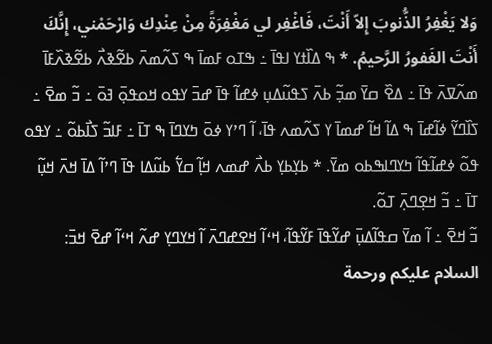وَلا يَغْفِرُ الذُّنوبَ إِلاّ أَنْتَ، فَاغْفِر لي مَغْفِرَةً مِنْ عِنْدِك وَارْحَمْني، إِنَّكَ أَنْتَ الغَفورُ الرَّحيمُ. * ߒ ߡߊ߰ߙߌ ߊߟߊ߫ ߸ ߒߠߋ ߓߘߊ߫ ߒ ߖߍ߬ߘߍ߫ ߕߐ߬ߢߍ߯ ߕߐ߬ߢߍ߰ߓߊ߫ ߘߍ߬ߜߍ߫ ߟߊ߫ ߸ ߡߐ߰ ߛߌ߫ ߘߏ߲߬ ߕߍ߫ ߖߟߎ߬ߡߎ߲ ߦߝߊ߬ ߟߊ߫ ߝߏ߫ ߌߟߋ ߞߋߟߋ߲߫ ߔߋ߫ ߸ ߏ߬ ߘߐ߫ ߸ ߖߊ߰ߣߌ߬ ߦߊ߬ߝߊ߫ ߒ ߡߊ߬ ߞߊ߬ ߝߘߊ߫ ߌ ߖߍ߬ߘߍ ߟߊ߫، ߊ߬ ߣߴߌ ߦߋ߫ ߤߌߣߊ߫ ߒ ߠߊ߫ ߸ ߓߊߏ߬ ߖߊ߯ߕߋ߬ ߸ ߌߟߋ ߟߋ߬ ߦߝߊ߬ߟߊ߬ ߤߌߣߊߒߕߋ ߘߌ߫. * ߕߌ߲ߕߌ߲ ߕߍ߯ ߝߘߍ ߞߊ߲߬ ߛߌ߱ ߕߎ߬ߡߊ ߟߊ߫ ߣߴߊ߬ ߡߊ߫ ߞߍ߫ ߞߎ߲߬ ߠߊ߫ ߸ ߏ߬ ߞߐ߲ߣߍ߲߫ ߠߋ߬.
ߏ߬ ߞߐ߫ ߸ ߊ߬ ߘߌ߫ ߛߟߊ߬ߡߎ߲߫ ߝߌ߬ߟߊ߫ ߓߌ߬ߟߊ߬، ߞߵߊ߬ ߞߐߝߣߍ߫ ߊ߬ ߞߌߣߌ߲ ߝߍ߬ ߞߵߊ߬ ߝߐ߫ ߞߏ߫: السلام عليكم ورحمة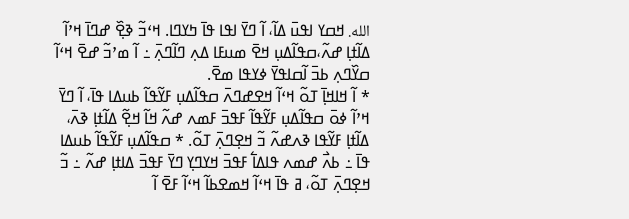الله. ߞߛߌ ߊߟߎ߫ ߡߊ߬، ߊ߬ ߣߌ߫ ߊߟߊ ߟߊ߫ ߤߌߣߊ. ߞߵߏ߬ ߢߐ߲߰ ߝߣߊ߫ ߞߴߊ߬ ߡߊ߬ߙߊ߲ ߝߍ߬،ߛߟߊ߬ߡߎ߲ ߞߐ߫ ߘߎߓߊ ߡߍ߲ ߣߊ߬ߣߍ߲߫ ߸ ߊ߬ ߘߴߏ߬ ߝߐ߫ ߞߵߊ߬ ߛߌ߰ߣߍ߲ ߕߏ߫ ߊ߬ߛߊߟߌ߫ ߦߌߟߊ ߘߐ߫.
* ߊ߬ ߞߊߞߊ߲߫ ߠߋ߬ ߞߵߊ߬ ߞߐߝߣߍ߫ ߛߟߊ߬ߡߎ߲ ߓߌ߬ߟߊ߬ ߕߎߡߊ ߟߊ߫، ߊ߬ ߣߌ߫ ߞߴߊ߬ ߦߋ߫ ߛߟߊ߬ߡߎ߲ ߓߌ߬ߟߊ߬ ߓߟߏ߫ ߓߘߍ ߝߍ߬ ߞߊ߬ ߞߐ߲߬ ߡߊ߬ߙߊ߲ ߢߍ߫، ߡߊ߬ߙߊ߲ ߓߌ߬ߟߊ ߢߍߝߍ߬ ߏ߬ ߞߐ߲ߣߍ߲߫ ߠߋ߬. * ߛߟߊ߬ߡߎ߲ ߓߌ߬ߟߊ߬ ߕߎߡߊ ߟߊ߫ ߸ ߕߍ߯ ߝߘߍ ߟߊߡߊ߱ ߓߟߏ߫ ߞߌߣߌ߲ ߣߌ߫ ߓߟߏ߫ ߡߊߙߊ߲ ߝߍ߬ ߸ ߏ߬ ߞߐ߲ߣߍ߲߫ ߠߋ߬، ߥ ߟߊ߫ ߞߵߊ߬ ߞߘߐߕߊ߬ ߞߵߊ߬ ߓߐ߫ ߊ߬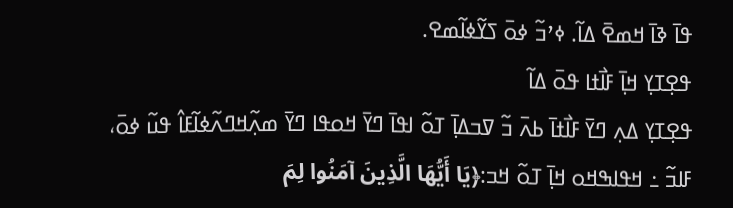ߟߊ߫ ߢߊ߫ ߞߘߐ߫ ߡߊ߬. ߦߴߏ߬ ߦߋ߫ ߖߌ߬ߦߊ߬ߘߐ.
ߟߐ߲ߠߌ߲ ߞߊ߲߫ ߓߊ߯ߙߊ ߟߋ߫ ߡߊ߬
ߟߐ߲ߠߌ߲ ߡߍ߲ ߣߌ߫ ߓߊ߯ߙߊ߫ ߕߍ߫ ߏ߬ ߜߏߡߊ߲߫ ߠߋ߬ ߊߟߊ߫ ߣߌ߫ ߞߋߟߊ ߣߌ߫ ߘߍ߲߬ߞߣߍ߬ߦߊ߬ߓߊ߮ ߟߎ߬ ߦߋ߫، ߓߊߏ߬ ߸ ߞߟߊߒߞߋ ߞߊ߲߫ ߠߋ߬ ߞߏ:﴿يَا أَيُّهَا الَّذِينَ آمَنُوا لِمَ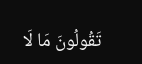تَقُولُونَ مَا لَا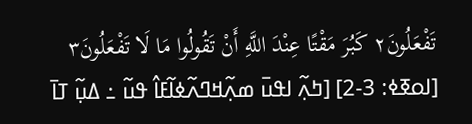تَفْعَلُونَ٢ كَبُرَ مَقْتًا عِنْدَ اللَّهِ أَنْ تَقُولُوا مَا لَا تَفْعَلُونَ٣ [ߊߋߧߦ: 2-3] [ߤߍ߲߬ ߊߟߎ߫ ߘߍ߲߬ߞߣߍ߬ߦߊ߬ߓߊ߮ ߟߎ߬ ߸ ߡߎ߲߬ ߠߊ߫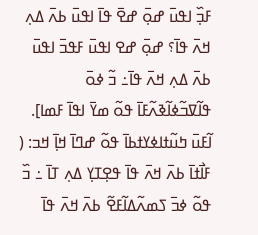ߓߏ߲߰ ߊߟߎ߫ ߝߋ߲߫ ߝߐ߫ ߟߊ߫ ߊߟߎ߫ ߕߍ߫ ߡߍ߲ ߞߍ߫ ߟߊ߫؟ ߝߋ߲߫ ߝߐ ߊߟߎ߫ ߓߟߏ߫ ߊߟߎ߫ ߕߍ߫ ߡߍ߲ ߞߍ߫ ߟߊ߫߸ ߏ߬ ߦߋ߫ ߟߊ߬ߜߏ߬ߦߊ߬ߢߍ߬ߓߊ߫ ߟߋ߬ ߘߌ߫ ߊߟߊ߫ ߓߘߊ]. ߊ߬ߓߎ߫ ߤߎ߬ߙߊߦߌߙߕߊ߫ ߟߋ߬ ߝߣߊ߫ ߞߊ߲߫ ߞߏ: ( ߓߊ߯ߙߊ߫ ߕߍ߫ ߞߍ߫ ߟߊ߫ ߟߐ߲ߠߌ߲ ߡߍ߲ ߠߊ߫ ߸ ߏ߰ ߟߋ߬ ߦߏ߫ ߖߘߍ߬ߡߊ߬ߓߐ߬ ߕߍ߫ ߞߍ߫ ߟߊ߫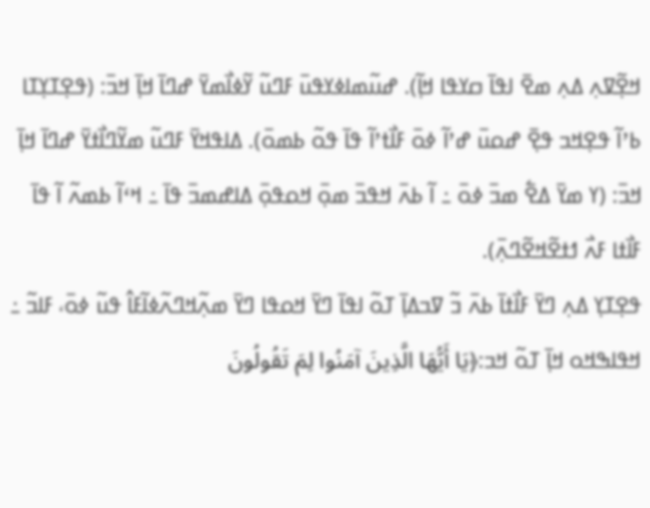ߞߐ߲߬ߜߍ߲ ߡߍ߲ ߘߐ߫ ߊߟߊ߫ ߛߌߟߊ ߞߊ߲߬). ߝߎ߬ߘߊߦߌߟߎ߫ ߓߣߎ߬ ߌ߬ߦߊ߯ߘߌ߫ ߝߣߊ߫ ߞߊ߲߫ ߞߏ߫: (ߟߐ߲ߠߌ߲ߠߊ ߕߴߊ߬ ߟߐ߲ߞߏ ߟߐ߲߫ ߝߋߎ߫ ߝߴߊ߬ ߦߋ߫ ߓߊ߯ߙߴߊ߬ ߟߊ߫ ߟߋ߬ ߕߘߋ߫). ߡߊߟߞߌ߫ ߓߣߎ߬ ߘߌ߬ߣߊ߯ߙߌ߫ ߝߣߊ߫ ߞߊ߲߫ ߞߏ߫: (ߌ ߘߌ߫ ߡߐ߱ ߘߏ߫ ߦߋ߫ ߸ ߊ߬ ߕߍ߫ ߞߟߏ߫ ߘߋ߲߫ ߞߋߟߋ߲߫ ߡߊߝߘߏ߫ ߟߊ߫ ߸ ߞߵߊ߬ ߕߘߍ߬ ߊ߬ ߟߊ߫ ߓߊ߯ߙߊ ߓߍ߯ ߗߙߐ߬ߞߐ߬ߣߍ߲߫).
ߟߐ߲ߠߌ߲ ߡߍ߲ ߣߌ߫ ߓߊ߯ߙߊ߫ ߕߍ߫ ߏ߬ ߜߏߡߊ߲߫ ߠߋ߬ ߊߟߊ߫ ߣߌ߫ ߞߋߟߊ ߣߌ߫ ߘߍ߲߬ߞߣߍ߬ߦߊ߬ߓߊ߮ ߟߎ߬ ߦߋ߫، ߓߊߏ߬ ߸ ߞߟߊߒߞߋ ߞߊ߲߫ ߠߋ߬ ߞߏ:﴿يَا أَيُّهَا الَّذِينَ آمَنُوا لِمَ تَقُولُونَ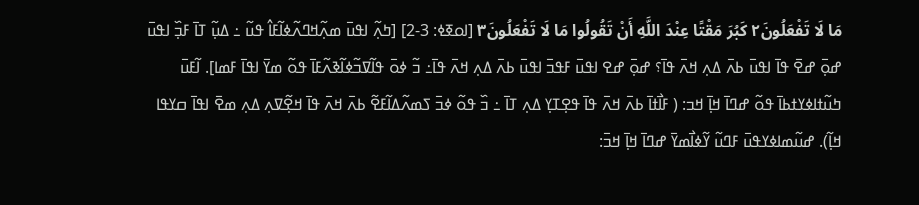مَا لَا تَفْعَلُونَ٢ كَبُرَ مَقْتًا عِنْدَ اللَّهِ أَنْ تَقُولُوا مَا لَا تَفْعَلُونَ٣ [ߊߋߧߦ: 2-3] [ߤߍ߲߬ ߊߟߎ߫ ߘߍ߲߬ߞߣߍ߬ߦߊ߬ߓߊ߮ ߟߎ߬ ߸ ߡߎ߲߬ ߠߊ߫ ߓߏ߲߰ ߊߟߎ߫ ߝߋ߲߫ ߝߐ߫ ߟߊ߫ ߊߟߎ߫ ߕߍ߫ ߡߍ߲ ߞߍ߫ ߟߊ߫؟ ߝߋ߲߫ ߝߐ ߊߟߎ߫ ߓߟߏ߫ ߊߟߎ߫ ߕߍ߫ ߡߍ߲ ߞߍ߫ ߟߊ߫߸ ߏ߬ ߦߋ߫ ߟߊ߬ߜߏ߬ߦߊ߬ߢߍ߬ߓߊ߫ ߟߋ߬ ߘߌ߫ ߊߟߊ߫ ߓߘߊ]. ߊ߬ߓߎ߫ ߤߎ߬ߙߊߦߌߙߕߊ߫ ߟߋ߬ ߝߣߊ߫ ߞߊ߲߫ ߞߏ: ( ߓߊ߯ߙߊ߫ ߕߍ߫ ߞߍ߫ ߟߊ߫ ߟߐ߲ߠߌ߲ ߡߍ߲ ߠߊ߫ ߸ ߏ߰ ߟߋ߬ ߦߏ߫ ߖߘߍ߬ߡߊ߬ߓߐ߬ ߕߍ߫ ߞߍ߫ ߟߊ߫ ߞߐ߲߬ߜߍ߲ ߡߍ߲ ߘߐ߫ ߊߟߊ߫ ߛߌߟߊ ߞߊ߲߬). ߝߎ߬ߘߊߦߌߟߎ߫ ߓߣߎ߬ ߌ߬ߦߊ߯ߘߌ߫ ߝߣߊ߫ ߞߊ߲߫ ߞߏ߫: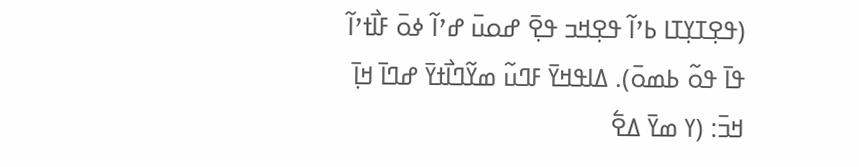(ߟߐ߲ߠߌ߲ߠߊ ߕߴߊ߬ ߟߐ߲ߞߏ ߟߐ߲߫ ߝߋߎ߫ ߝߴߊ߬ ߦߋ߫ ߓߊ߯ߙߴߊ߬ ߟߊ߫ ߟߋ߬ ߕߘߋ߫). ߡߊߟߞߌ߫ ߓߣߎ߬ ߘߌ߬ߣߊ߯ߙߌ߫ ߝߣߊ߫ ߞߊ߲߫ ߞߏ߫: (ߌ ߘߌ߫ ߡߐ߱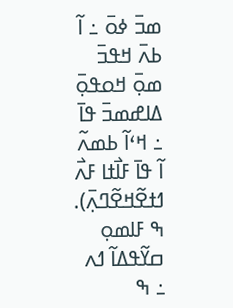ߘߏ߫ ߦߋ߫ ߸ ߊ߬ ߕߍ߫ ߞߟߏ߫ ߘߋ߲߫ ߞߋߟߋ߲߫ ߡߊߝߘߏ߫ ߟߊ߫ ߸ ߞߵߊ߬ ߕߘߍ߬ ߊ߬ ߟߊ߫ ߓߊ߯ߙߊ ߓߍ߯ ߗߙߐ߬ߞߐ߬ߣߍ߲߫).
ߒ ߓߊߘߋ߲ ߛߌ߬ߟߡߊ߬ ߗߍ ߸ ߒ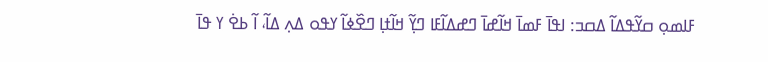ߓߊߘߋ߲ ߛߌ߬ߟߡߊ߬ ߡߛߏ: ߊߟߊ߫ ߓߘߊ߫ ߞߊ߬ߝߊ߫ ߣߝߡߊ߬ߓߊ ߣߌ߲߬ ߞߊ߬ߙߊ߲ ߣߐ߰ߦߊ߬ ߌߟߋ ߡߍ߲ ߡߊ߬، ߊ߬ ߕߐ߭ ߌ ߟߊ߫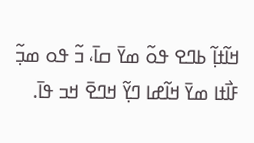ߞߊ߬ߙߊ߲߬ ߕߣߐ ߟߋ߬ ߘߌ߫ ߛߊ߫، ߏ߬ ߟߋ ߘߏ߲߬ ߓߊ߯ߙߊ ߘߌ߫ ߞߊ߬ߝߊ ߣߌ߲߬ ߞߣߐ߫ ߞߏ ߟߊ߫.